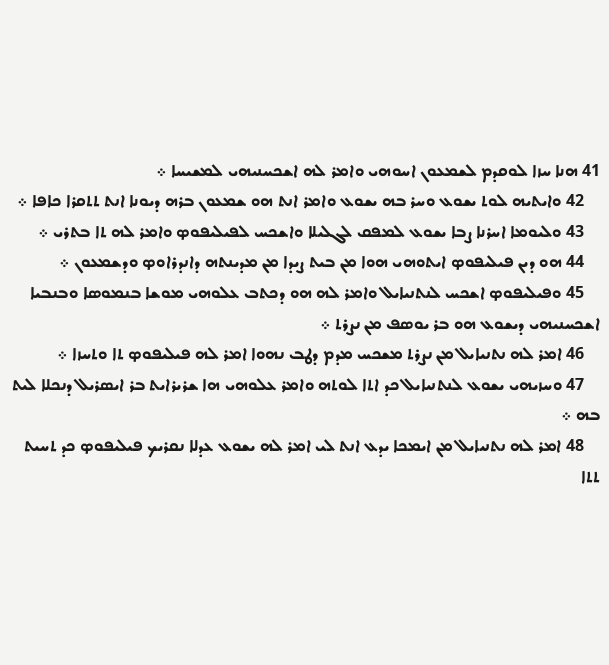41 ܗܢܐ ܚܙܐ ܠܘܩܕܡ ܠܫܡܥܘܢ ܐܚܘܗܝ ܘܐܡܪ ܠܗ ܐܫܟܚܢܝܗܝ ܠܡܫܝܚܐ ܀
    42 ܘܐܝܬܝܗ ܠܘܬ ܝܫܘܥ ܘܚܪ ܒܗ ܝܫܘܥ ܘܐܡܪ ܐܢܬ ܗܘ ܫܡܥܘܢ ܒܪܗ ܕܝܘܢܐ ܐܢܬ ܬܬܩܪܐ ܟܐܦܐ ܀
    43 ܘܠܝܘܡܐ ܐܚܪܢܐ ܨܒܐ ܝܫܘܥ ܠܡܦܩ ܠܓܠܝܠܐ ܘܐܫܟܚ ܠܦܝܠܝܦܘܤ ܘܐܡܪ ܠܗ ܬܐ ܒܬܪܝ ܀
    44 ܗܘ ܕܝܢ ܦܝܠܝܦܘܤ ܐܝܬܘܗܝ ܗܘܐ ܡܢ ܒܝܬ ܨܝܕܐ ܡܢ ܡܕܝܢܬܗ ܕܐܢܕܪܐܘܤ ܘܕܫܡܥܘܢ ܀
    45 ܘܦܝܠܝܦܘܤ ܐܫܟܚ ܠܢܬܢܝܐܝܠ ܘܐܡܪ ܠܗ ܗܘ ܕܟܬܒ ܥܠܘܗܝ ܡܘܫܐ ܒܢܡܘܤܐ ܘܒܢܒܝܐ ܐܫܟܚܢܝܗܝ ܕܝܫܘܥ ܗܘ ܒܪ ܝܘܤܦ ܡܢ ܢܨܪܬ ܀
    46 ܐܡܪ ܠܗ ܢܬܢܝܐܝܠ ܡܢ ܢܨܪܬ ܡܫܟܚ ܡܕܡ ܕܛܒ ܢܗܘܐ ܐܡܪ ܠܗ ܦܝܠܝܦܘܤ ܬܐ ܘܬܚܙܐ ܀
    47 ܘܚܙܝܗܝ ܝܫܘܥ ܠܢܬܢܝܐܝܠ ܟܕ ܐܬܐ ܠܘܬܗ ܘܐܡܪ ܥܠܘܗܝ ܗܐ ܫܪܝܪܐܝܬ ܒܪ ܐܝܤܪܝܠ ܕܢܟܠܐ ܠܝܬ ܒܗ ܀
    48 ܐܡܪ ܠܗ ܢܬܢܝܐܝܠ ܡܢ ܐܝܡܟܐ ܝܕܥ ܐܢܬ ܠܝ ܐܡܪ ܠܗ ܝܫܘܥ ܥܕܠܐ ܢܩܪܝܟ ܦܝܠܝܦܘܤ ܟܕ ܬܚܝܬ ܬܬܐ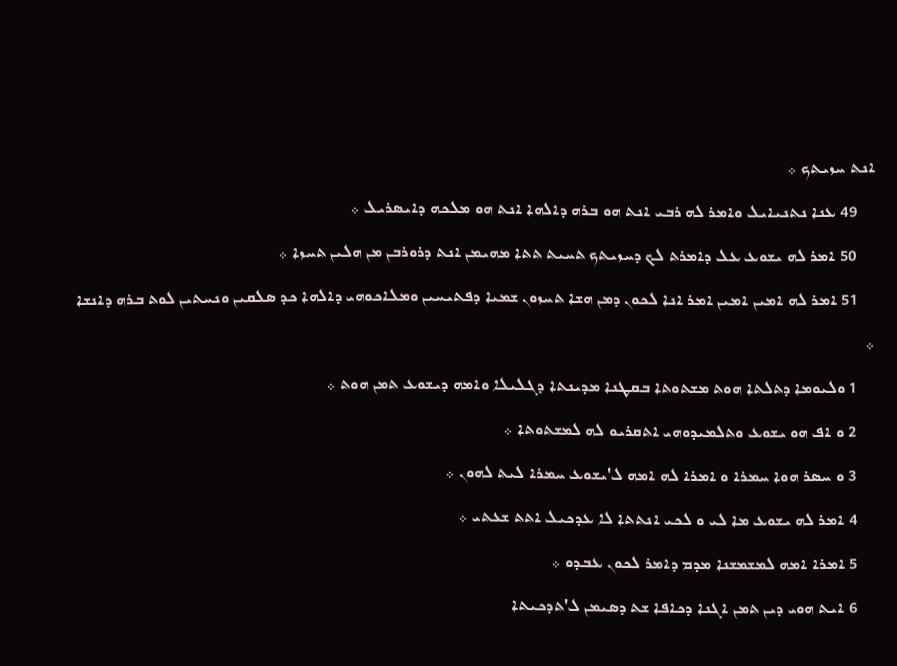ܐܢܬ ܚܙܝܬܟ ܀
    49 ܥܢܐ ܢܬܢܝܐܝܠ ܘܐܡܪ ܠܗ ܪܒܝ ܐܢܬ ܗܘ ܒܪܗ ܕܐܠܗܐ ܐܢܬ ܗܘ ܡܠܟܗ ܕܐܝܤܪܝܠ ܀
    50 ܐܡܪ ܠܗ ܝܫܘܥ ܥܠ ܕܐܡܪܬ ܠܟ ܕܚܙܝܬܟ ܬܚܝܬ ܬܬܐ ܡܗܝܡܢ ܐܢܬ ܕܪܘܪܒܢ ܡܢ ܗܠܝܢ ܬܚܙܐ ܀
    51 ܐܡܪ ܠܗ ܐܡܝܢ ܐܡܝܢ ܐܡܪ ܐܢܐ ܠܟܘܢ ܕܡܢ ܗܫܐ ܬܚܙܘܢ ܫܡܝܐ ܕܦܬܝܚܝܢ ܘܡܠܐܟܘܗܝ ܕܐܠܗܐ ܟܕ ܤܠܩܝܢ ܘܢܚܬܝܢ ܠܘܬ ܒܪܗ ܕܐܢܫܐ ܀
    1 ܘܠܝܘܡܐ ܕܬܠܬܐ ܗܘܬ ܡܫܬܘܬܐ ܒܩܛܢܐ ܡܕܝܢܬܐ ܕܓܠܝܠܐ ܘܐܡܗ ܕܝܫܘܥ ܬܡܢ ܗܘܬ ܀
    2 ܘ ܐܦ ܗܘ ܝܫܘܥ ܘܬܠܡܝܕܘܗܝ ܐܬܩܪܝܘ ܠܗ ܠܡܫܬܘܬܐ ܀
    3 ܘ ܚܤܪ ܗܘܐ ܚܡܪܐ ܘ ܐܡܪܐ ܠܗ ܐܡܗ ܠ'ܝܫܘܥ ܚܡܪܐ ܠܝܬ ܠܗܘܢ ܀
    4 ܐܡܪ ܠܗ ܝܫܘܥ ܡܐ ܠܝ ܘ ܠܟܝ ܐܢܬܬܐ ܠܐ ܥܕܟܝܠ ܐܬܬ ܫܥܬܝ ܀
    5 ܐܡܪܐ ܐܡܗ ܠܡܫܡܫܢܐ ܡܕܡ ܕܐܡܪ ܠܟܘܢ ܥܒܕܘ ܀
    6 ܐܝܬ ܗܘܝ ܕܝܢ ܬܡܢ ܐܓܢܐ ܕܟܐܦܐ ܫܬ ܕܤܝܡܢ ܠ'ܬܕܟܝܬܐ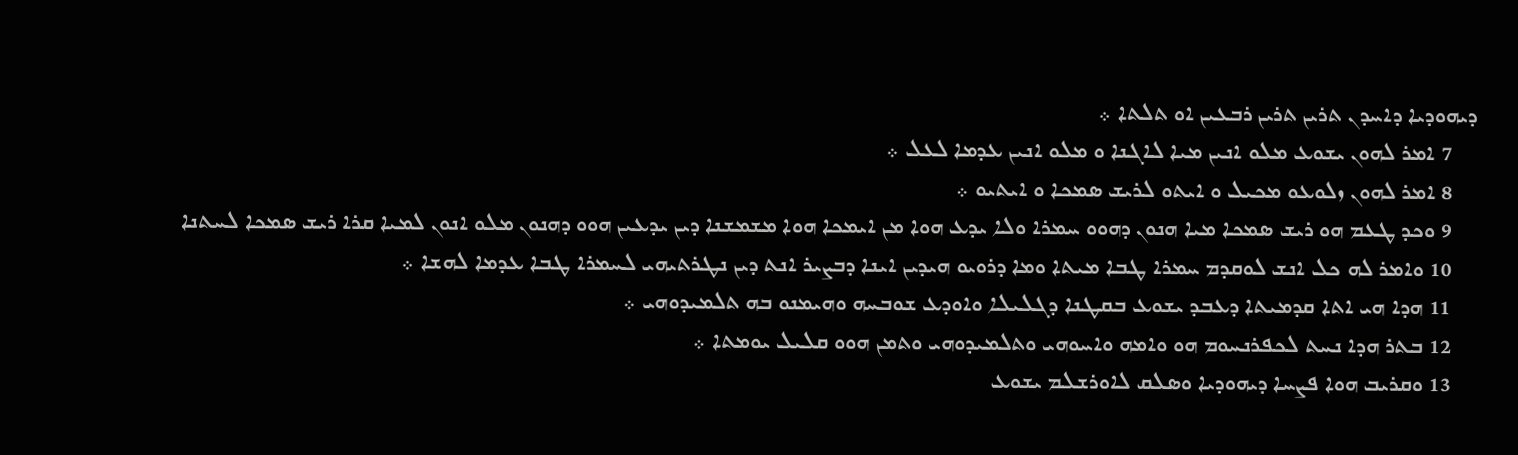ܕܝܗܘܕܝܐ ܕܐܚܕܢ ܬܪܝܢ ܬܪܝܢ ܪܒܥܝܢ ܐܘ ܬܠܬܐ ܀
    7 ܐܡܪ ܠܗܘܢ ܝܫܘܥ ܡܠܘ ܐܢܝܢ ܡܝܐ ܠܐܓܢܐ ܘ ܡܠܘ ܐܢܝܢ ܥܕܡܐ ܠܥܠ ܀
    8 ܐܡܪ ܠܗܘܢ ܙܠܘܥܘ ܡܟܝܠ ܘ ܐܝܬܘ ܠܪܝܫ ܤܡܟܐ ܘ ܐܝܬܝܘ ܀
    9 ܘܟܕ ܛܥܡ ܗܘ ܪܝܫ ܤܡܟܐ ܡܝܐ ܗܢܘܢ ܕܗܘܘ ܚܡܪܐ ܘܠܐ ܝܕܥ ܗܘܐ ܡܢ ܐܝܡܟܐ ܗܘܐ ܡܫܡܫܢܐ ܕܝܢ ܝܕܥܝܢ ܗܘܘ ܕܗܢܘܢ ܡܠܘ ܐܢܘܢ ܠܡܝܐ ܩܪܐ ܪܝܫ ܤܡܟܐ ܠܚܬܢܐ
    10 ܘܐܡܪ ܠܗ ܟܠ ܐܢܫ ܠܘܩܕܡ ܚܡܪܐ ܛܒܐ ܡܝܬܐ ܘܡܐ ܕܪܘܝܘ ܗܝܕܝܢ ܐܝܢܐ ܕܒܨܝܪ ܐܢܬ ܕܝܢ ܢܛܪܬܝܗܝ ܠܚܡܪܐ ܛܒܐ ܥܕܡܐ ܠܗܫܐ ܀
    11 ܗܕܐ ܗܝ ܐܬܐ ܩܕܡܝܬܐ ܕܥܒܕ ܝܫܘܥ ܒܩܛܢܐ ܕܓܠܝܠܐ ܘܐܘܕܥ ܫܘܒܚܗ ܘܗܝܡܢܘ ܒܗ ܬܠܡܝܕܘܗܝ ܀
    12 ܒܬܪ ܗܕܐ ܢܚܬ ܠܟܦܪܢܚܘܡ ܗܘ ܘܐܡܗ ܘܐܚܘܗܝ ܘܬܠܡܝܕܘܗܝ ܘܬܡܢ ܗܘܘ ܩܠܝܠ ܝܘܡܬܐ ܀
    13 ܘܩܪܝܒ ܗܘܐ ܦܨܚܐ ܕܝܗܘܕܝܐ ܘܤܠܩ ܠܐܘܪܫܠܡ ܝܫܘܥ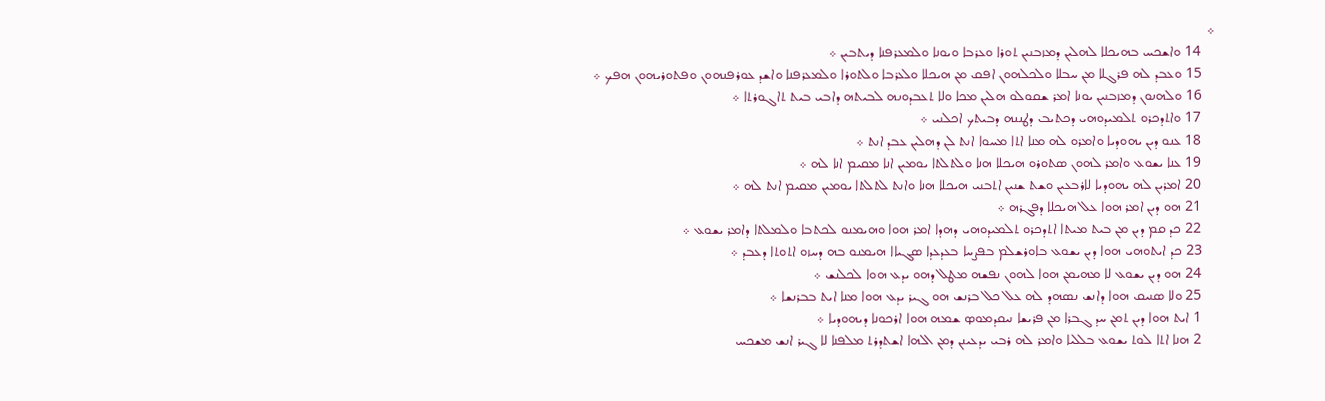܀
    14 ܘܐܫܟܚ ܒܗܝܟܠܐ ܠܗܠܝܢ ܕܡܙܒܢܝܢ ܬܘܪܐ ܘܥܪܒܐ ܘܝܘܢܐ ܘܠܡܥܪܦܢܐ ܕܝܬܒܝܢ ܀
    15 ܘܥܒܕ ܠܗ ܦܪܓܠܐ ܡܢ ܚܒܠܐ ܘܠܟܠܗܘܢ ܐܦܩ ܡܢ ܗܝܟܠܐ ܘܠܥܪܒܐ ܘܠܬܘܪܐ ܘܠܡܥܪܦܢܐ ܘܐܫܕ ܥܘܪܦܢܗܘܢ ܘܦܬܘܪܝܗܘܢ ܗܦܟ ܀
    16 ܘܠܗܢܘܢ ܕܡܙܒܢܝܢ ܝܘܢܐ ܐܡܪ ܫܩܘܠܘ ܗܠܝܢ ܡܟܐ ܘܠܐ ܬܥܒܕܘܢܗ ܠܒܝܬܗ ܕܐܒܝ ܒܝܬ ܬܐܓܘܪܬܐ ܀
    17 ܘܐܬܕܟܪܘ ܬܠܡܝܕܘܗܝ ܕܟܬܝܒ ܕܛܢܢܗ ܕܒܝܬܟ ܐܟܠܢܝ ܀
    18 ܥܢܘ ܕܝܢ ܝܗܘܕܝܐ ܘܐܡܪܘ ܠܗ ܡܢܐ ܐܬܐ ܡܚܘܐ ܐܢܬ ܠܢ ܕܗܠܝܢ ܥܒܕ ܐܢܬ ܀
    19 ܥܢܐ ܝܫܘܥ ܘܐܡܪ ܠܗܘܢ ܤܬܘܪܘ ܗܝܟܠܐ ܗܢܐ ܘܠܬܠܬܐ ܝܘܡܝܢ ܐܢܐ ܡܩܝܡ ܐܢܐ ܠܗ ܀
    20 ܐܡܪܝܢ ܠܗ ܝܗܘܕܝܐ ܠܐܪܒܥܝܢ ܘܫܬ ܫܢܝܢ ܐܬܒܢܝ ܗܝܟܠܐ ܗܢܐ ܘܐܢܬ ܠܬܠܬܐ ܝܘܡܝܢ ܡܩܝܡ ܐܢܬ ܠܗ ܀
    21 ܗܘ ܕܝܢ ܐܡܪ ܗܘܐ ܥܠ ܗܝܟܠܐ ܕܦܓܪܗ ܀
    22 ܟܕ ܩܡ ܕܝܢ ܡܢ ܒܝܬ ܡܝܬܐ ܐܬܕܟܪܘ ܬܠܡܝܕܘܗܝ ܕܗܕܐ ܐܡܪ ܗܘܐ ܘܗܝܡܢܘ ܠܟܬܒܐ ܘܠܡܠܬܐ ܕܐܡܪ ܝܫܘܥ ܀
    23 ܟܕ ܐܝܬܘܗܝ ܗܘܐ ܕܝܢ ܝܫܘܥ ܒܐܘܪܫܠܡ ܒܦܨܚܐ ܒܥܕܥܕܐ ܤܓܝܐܐ ܗܝܡܢܘ ܒܗ ܕܚܙܘ ܐܬܘܬܐ ܕܥܒܕ ܀
    24 ܗܘ ܕܝܢ ܝܫܘܥ ܠܐ ܡܗܝܡܢ ܗܘܐ ܠܗܘܢ ܢܦܫܗ ܡܛܠ ܕܗܘ ܝܕܥ ܗܘܐ ܠܟܠܢܫ ܀
    25 ܘܠܐ ܤܢܝܩ ܗܘܐ ܕܐܢܫ ܢܤܗܕ ܠܗ ܥܠ ܟܠ ܒܪܢܫ ܗܘ ܓܝܪ ܝܕܥ ܗܘܐ ܡܢܐ ܐܝܬ ܒܒܪܢܫܐ ܀
    1 ܐܝܬ ܗܘܐ ܕܝܢ ܬܡܢ ܚܕ ܓܒܪܐ ܡܢ ܦܪܝܫܐ ܢܝܩܕܡܘܤ ܫܡܗ ܗܘܐ ܐܪܟܘܢܐ ܕܝܗܘܕܝܐ ܀
    2 ܗܢܐ ܐܬܐ ܠܘܬ ܝܫܘܥ ܒܠܠܝܐ ܘܐܡܪ ܠܗ ܪܒܝ ܝܕܥܝܢܢ ܕܡܢ ܐܠܗܐ ܐܫܬܕܪܬ ܡܠܦܢܐ ܠܐ ܓܝܪ ܐܢܫ ܡܫܟܚ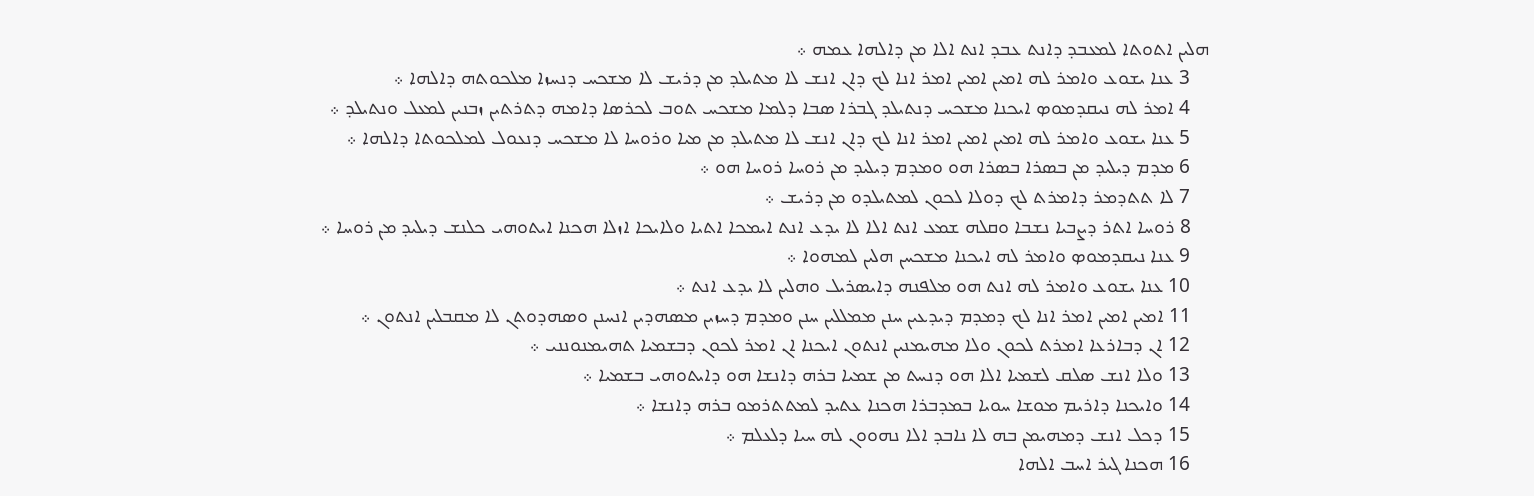ܗܠܝܢ ܐܬܘܬܐ ܠܡܥܒܕ ܕܐܢܬ ܥܒܕ ܐܢܬ ܐܠܐ ܡܢ ܕܐܠܗܐ ܥܡܗ ܀
    3 ܥܢܐ ܝܫܘܥ ܘܐܡܪ ܠܗ ܐܡܝܢ ܐܡܝܢ ܐܡܪ ܐܢܐ ܠܟ ܕܐܢ ܐܢܫ ܠܐ ܡܬܝܠܕ ܡܢ ܕܪܝܫ ܠܐ ܡܫܟܚ ܕܢܚܙܐ ܡܠܟܘܬܗ ܕܐܠܗܐ ܀
    4 ܐܡܪ ܠܗ ܢܝܩܕܡܘܤ ܐܝܟܢܐ ܡܫܟܚ ܕܢܬܝܠܕ ܓܒܪܐ ܤܒܐ ܕܠܡܐ ܡܫܟܚ ܬܘܒ ܠܟܪܤܐ ܕܐܡܗ ܕܬܪܬܝܢ ܙܒܢܝܢ ܠܡܥܠ ܘܢܬܝܠܕ ܀
    5 ܥܢܐ ܝܫܘܥ ܘܐܡܪ ܠܗ ܐܡܝܢ ܐܡܝܢ ܐܡܪ ܐܢܐ ܠܟ ܕܐܢ ܐܢܫ ܠܐ ܡܬܝܠܕ ܡܢ ܡܝܐ ܘܪܘܚܐ ܠܐ ܡܫܟܚ ܕܢܥܘܠ ܠܡܠܟܘܬܐ ܕܐܠܗܐ ܀
    6 ܡܕܡ ܕܝܠܝܕ ܡܢ ܒܤܪܐ ܒܤܪܐ ܗܘ ܘܡܕܡ ܕܝܠܝܕ ܡܢ ܪܘܚܐ ܪܘܚܐ ܗܘ ܀
    7 ܠܐ ܬܬܕܡܪ ܕܐܡܪܬ ܠܟ ܕܘܠܐ ܠܟܘܢ ܠܡܬܝܠܕܘ ܡܢ ܕܪܝܫ ܀
    8 ܪܘܚܐ ܐܬܪ ܕܨܒܝܐ ܢܫܒܐ ܘܩܠܗ ܫܡܥ ܐܢܬ ܐܠܐ ܠܐ ܝܕܥ ܐܢܬ ܐܝܡܟܐ ܐܬܝܐ ܘܠܐܝܟܐ ܐܙܠܐ ܗܟܢܐ ܐܝܬܘܗܝ ܟܠܢܫ ܕܝܠܝܕ ܡܢ ܪܘܚܐ ܀
    9 ܥܢܐ ܢܝܩܕܡܘܤ ܘܐܡܪ ܠܗ ܐܝܟܢܐ ܡܫܟܚܢ ܗܠܝܢ ܠܡܗܘܐ ܀
    10 ܥܢܐ ܝܫܘܥ ܘܐܡܪ ܠܗ ܐܢܬ ܗܘ ܡܠܦܢܗ ܕܐܝܤܪܝܠ ܘܗܠܝܢ ܠܐ ܝܕܥ ܐܢܬ ܀
    11 ܐܡܝܢ ܐܡܝܢ ܐܡܪ ܐܢܐ ܠܟ ܕܡܕܡ ܕܝܕܥܝܢ ܚܢܢ ܡܡܠܠܝܢ ܚܢܢ ܘܡܕܡ ܕܚܙܝܢ ܡܤܗܕܝܢ ܐܢܚܢܢ ܘܤܗܕܘܬܢ ܠܐ ܡܩܒܠܝܢ ܐܢܬܘܢ ܀
    12 ܐܢ ܕܒܐܪܥܐ ܐܡܪܬ ܠܟܘܢ ܘܠܐ ܡܗܝܡܢܝܢ ܐܢܬܘܢ ܐܝܟܢܐ ܐܢ ܐܡܪ ܠܟܘܢ ܕܒܫܡܝܐ ܬܗܝܡܢܘܢܢܝ ܀
    13 ܘܠܐ ܐܢܫ ܤܠܩ ܠܫܡܝܐ ܐܠܐ ܗܘ ܕܢܚܬ ܡܢ ܫܡܝܐ ܒܪܗ ܕܐܢܫܐ ܗܘ ܕܐܝܬܘܗܝ ܒܫܡܝܐ ܀
    14 ܘܐܝܟܢܐ ܕܐܪܝܡ ܡܘܫܐ ܚܘܝܐ ܒܡܕܒܪܐ ܗܟܢܐ ܥܬܝܕ ܠܡܬܬܪܡܘ ܒܪܗ ܕܐܢܫܐ ܀
    15 ܕܟܠ ܐܢܫ ܕܡܗܝܡܢ ܒܗ ܠܐ ܢܐܒܕ ܐܠܐ ܢܗܘܘܢ ܠܗ ܚܝܐ ܕܠܥܠܡ ܀
    16 ܗܟܢܐ ܓܝܪ ܐܚܒ ܐܠܗܐ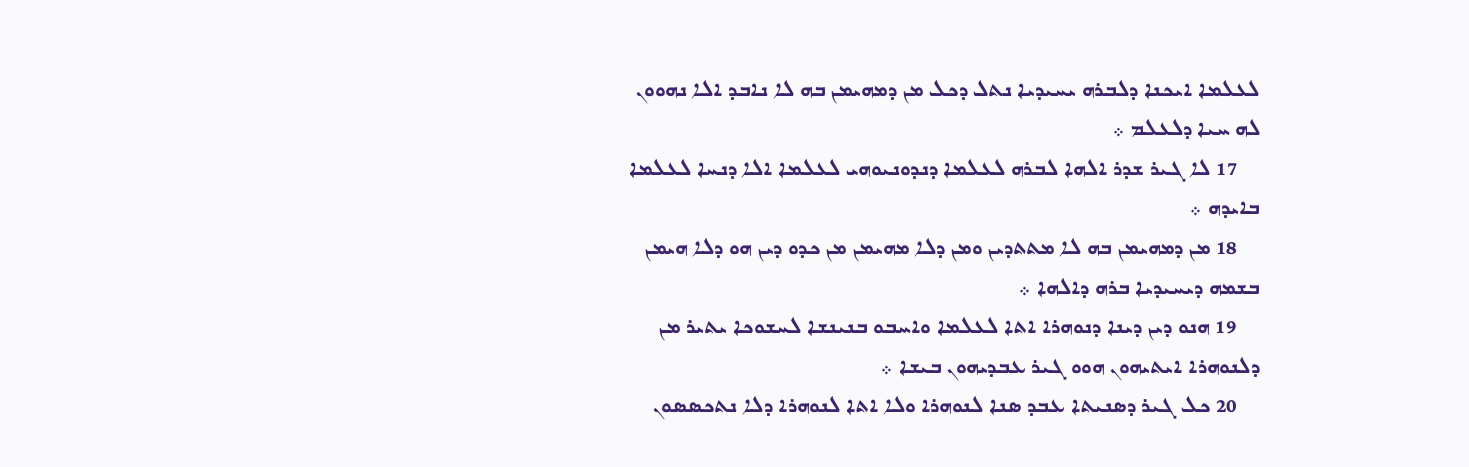ܠܥܠܡܐ ܐܝܟܢܐ ܕܠܒܪܗ ܝܚܝܕܝܐ ܢܬܠ ܕܟܠ ܡܢ ܕܡܗܝܡܢ ܒܗ ܠܐ ܢܐܒܕ ܐܠܐ ܢܗܘܘܢ ܠܗ ܚܝܐ ܕܠܥܠܡ ܀
    17 ܠܐ ܓܝܪ ܫܕܪ ܐܠܗܐ ܠܒܪܗ ܠܥܠܡܐ ܕܢܕܘܢܝܘܗܝ ܠܥܠܡܐ ܐܠܐ ܕܢܚܐ ܠܥܠܡܐ ܒܐܝܕܗ ܀
    18 ܡܢ ܕܡܗܝܡܢ ܒܗ ܠܐ ܡܬܬܕܝܢ ܘܡܢ ܕܠܐ ܡܗܝܡܢ ܡܢ ܟܕܘ ܕܝܢ ܗܘ ܕܠܐ ܗܝܡܢ ܒܫܡܗ ܕܝܚܝܕܝܐ ܒܪܗ ܕܐܠܗܐ ܀
    19 ܗܢܘ ܕܝܢ ܕܝܢܐ ܕܢܘܗܪܐ ܐܬܐ ܠܥܠܡܐ ܘܐܚܒܘ ܒܢܝܢܫܐ ܠܚܫܘܟܐ ܝܬܝܪ ܡܢ ܕܠܢܘܗܪܐ ܐܝܬܝܗܘܢ ܗܘܘ ܓܝܪ ܥܒܕܝܗܘܢ ܒܝܫܐ ܀
    20 ܟܠ ܓܝܪ ܕܤܢܝܬܐ ܥܒܕ ܤܢܐ ܠܢܘܗܪܐ ܘܠܐ ܐܬܐ ܠܢܘܗܪܐ ܕܠܐ ܢܬܟܤܤܘܢ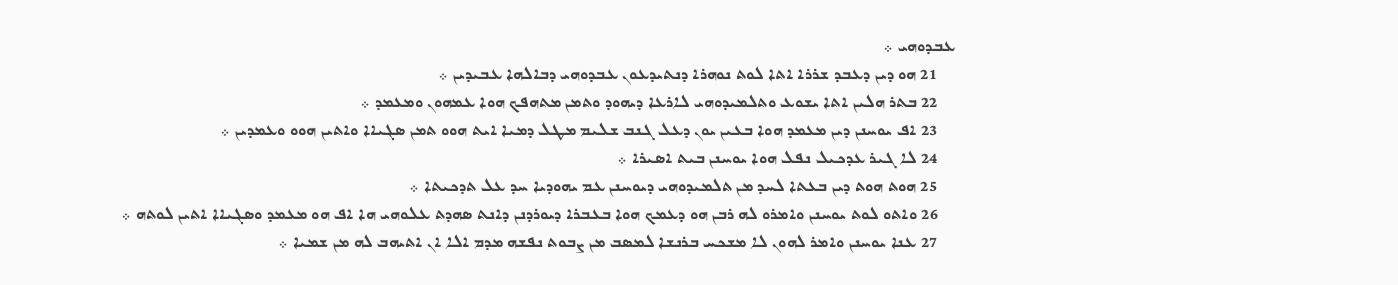ܥܒܕܘܗܝ ܀
    21 ܗܘ ܕܝܢ ܕܥܒܕ ܫܪܪܐ ܐܬܐ ܠܘܬ ܢܘܗܪܐ ܕܢܬܝܕܥܘܢ ܥܒܕܘܗܝ ܕܒܐܠܗܐ ܥܒܝܕܝܢ ܀
    22 ܒܬܪ ܗܠܝܢ ܐܬܐ ܝܫܘܥ ܘܬܠܡܝܕܘܗܝ ܠܐܪܥܐ ܕܝܗܘܕ ܘܬܡܢ ܡܬܗܦܟ ܗܘܐ ܥܡܗܘܢ ܘܡܥܡܕ ܀
    23 ܐܦ ܝܘܚܢܢ ܕܝܢ ܡܥܡܕ ܗܘܐ ܒܥܝܢ ܝܘܢ ܕܥܠ ܓܢܒ ܫܠܝܡ ܡܛܠ ܕܡܝܐ ܐܝܬ ܗܘܘ ܬܡܢ ܤܓܝܐܐ ܘܐܬܝܢ ܗܘܘ ܘܥܡܕܝܢ ܀
    24 ܠܐ ܓܝܪ ܥܕܟܝܠ ܢܦܠ ܗܘܐ ܝܘܚܢܢ ܒܝܬ ܐܤܝܪܐ ܀
    25 ܗܘܬ ܗܘܬ ܕܝܢ ܒܥܬܐ ܠܚܕ ܡܢ ܬܠܡܝܕܘܗܝ ܕܝܘܚܢܢ ܥܡ ܝܗܘܕܝܐ ܚܕ ܥܠ ܬܕܟܝܬܐ ܀
    26 ܘܐܬܘ ܠܘܬ ܝܘܚܢܢ ܘܐܡܪܘ ܠܗ ܪܒܢ ܗܘ ܕܥܡܟ ܗܘܐ ܒܥܒܪܐ ܕܝܘܪܕܢܢ ܕܐܢܬ ܤܗܕܬ ܥܠܘܗܝ ܗܐ ܐܦ ܗܘ ܡܥܡܕ ܘܤܓܝܐܐ ܐܬܝܢ ܠܘܬܗ ܀
    27 ܥܢܐ ܝܘܚܢܢ ܘܐܡܪ ܠܗܘܢ ܠܐ ܡܫܟܚ ܒܪܢܫܐ ܠܡܤܒ ܡܢ ܨܒܘܬ ܢܦܫܗ ܡܕܡ ܐܠܐ ܐܢ ܐܬܝܗܒ ܠܗ ܡܢ ܫܡܝܐ ܀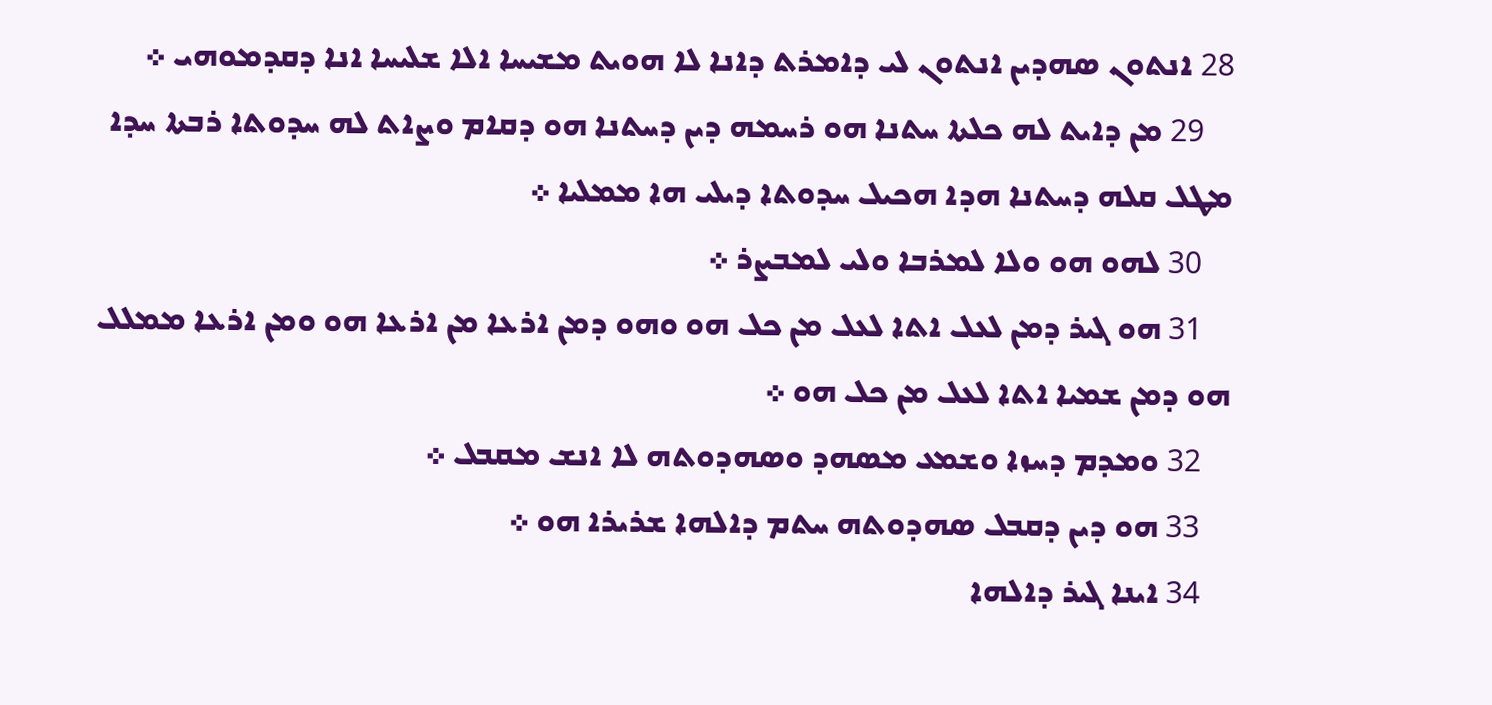28 ܐܢܬܘܢ ܤܗܕܝܢ ܐܢܬܘܢ ܠܝ ܕܐܡܪܬ ܕܐܢܐ ܠܐ ܗܘܝܬ ܡܫܝܚܐ ܐܠܐ ܫܠܝܚܐ ܐܢܐ ܕܩܕܡܘܗܝ ܀
    29 ܡܢ ܕܐܝܬ ܠܗ ܟܠܬܐ ܚܬܢܐ ܗܘ ܪܚܡܗ ܕܝܢ ܕܚܬܢܐ ܗܘ ܕܩܐܡ ܘܨܐܬ ܠܗ ܚܕܘܬܐ ܪܒܬܐ ܚܕܐ ܡܛܠ ܩܠܗ ܕܚܬܢܐ ܗܕܐ ܗܟܝܠ ܚܕܘܬܐ ܕܝܠܝ ܗܐ ܡܡܠܝܐ ܀
    30 ܠܗܘ ܗܘ ܘܠܐ ܠܡܪܒܐ ܘܠܝ ܠܡܒܨܪ ܀
    31 ܗܘ ܓܝܪ ܕܡܢ ܠܥܠ ܐܬܐ ܠܥܠ ܡܢ ܟܠ ܗܘ ܘܗܘ ܕܡܢ ܐܪܥܐ ܡܢ ܐܪܥܐ ܗܘ ܘܡܢ ܐܪܥܐ ܡܡܠܠ ܗܘ ܕܡܢ ܫܡܝܐ ܐܬܐ ܠܥܠ ܡܢ ܟܠ ܗܘ ܀
    32 ܘܡܕܡ ܕܚܙܐ ܘܫܡܥ ܡܤܗܕ ܘܤܗܕܘܬܗ ܠܐ ܐܢܫ ܡܩܒܠ ܀
    33 ܗܘ ܕܝܢ ܕܩܒܠ ܤܗܕܘܬܗ ܚܬܡ ܕܐܠܗܐ ܫܪܝܪܐ ܗܘ ܀
    34 ܐܝܢܐ ܓܝܪ ܕܐܠܗܐ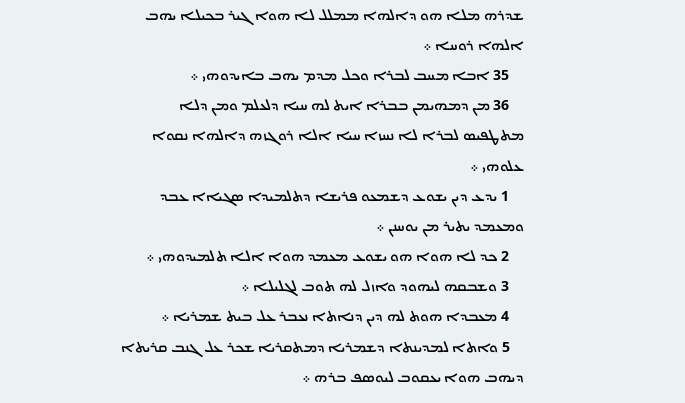ܫܕܪܗ ܡܠܐ ܗܘ ܕܐܠܗܐ ܡܡܠܠ ܠܐ ܗܘܐ ܓܝܪ ܒܟܝܠܐ ܝܗܒ ܐܠܗܐ ܪܘܚܐ ܀
    35 ܐܒܐ ܡܚܒ ܠܒܪܐ ܘܟܠ ܡܕܡ ܝܗܒ ܒܐܝܕܘܗܝ ܀
    36 ܡܢ ܕܡܗܝܡܢ ܒܒܪܐ ܐܝܬ ܠܗ ܚܝܐ ܕܠܥܠܡ ܘܡܢ ܕܠܐ ܡܬܛܦܝܤ ܠܒܪܐ ܠܐ ܢܚܙܐ ܚܝܐ ܐܠܐ ܪܘܓܙܗ ܕܐܠܗܐ ܢܩܘܐ ܥܠܘܗܝ ܀
    1 ܝܕܥ ܕܝܢ ܝܫܘܥ ܕܫܡܥܘ ܦܪܝܫܐ ܕܬܠܡܝܕܐ ܤܓܝܐܐ ܥܒܕ ܘܡܥܡܕ ܝܬܝܪ ܡܢ ܝܘܚܢܢ ܀
    2 ܟܕ ܠܐ ܗܘܐ ܗܘ ܝܫܘܥ ܡܥܡܕ ܗܘܐ ܐܠܐ ܬܠܡܝܕܘܗܝ ܀
    3 ܘܫܒܩܗ ܠܝܗܘܕ ܘܐܙܠ ܠܗ ܬܘܒ ܠܓܠܝܠܐ ܀
    4 ܡܥܒܕܐ ܗܘܬ ܠܗ ܕܝܢ ܕܢܐܬܐ ܢܥܒܪ ܥܠ ܒܝܬ ܫܡܪܝܐ ܀
    5 ܘܐܬܐ ܠܡܕܝܢܬܐ ܕܫܡܪܝܐ ܕܡܬܩܪܝܐ ܫܟܪ ܥܠ ܓܢܒ ܩܪܝܬܐ ܕܝܗܒ ܗܘܐ ܝܥܩܘܒ ܠܝܘܤܦ ܒܪܗ ܀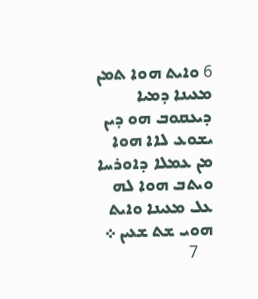6 ܘܐܝܬ ܗܘܐ ܬܡܢ ܡܥܝܢܐ ܕܡܝܐ ܕܝܥܩܘܒ ܗܘ ܕܝܢ ܝܫܘܥ ܠܐܐ ܗܘܐ ܡܢ ܥܡܠܐ ܕܐܘܪܚܐ ܘܝܬܒ ܗܘܐ ܠܗ ܥܠ ܡܥܝܢܐ ܘܐܝܬ ܗܘܝ ܫܬ ܫܥܝܢ ܀
    7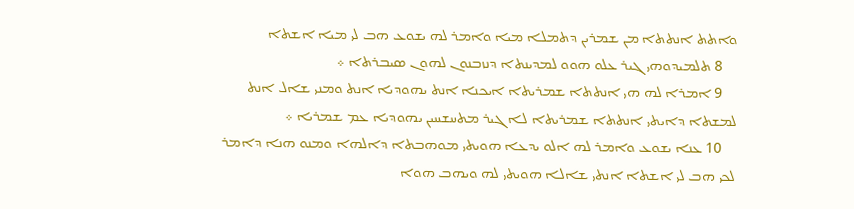ܘܐܬܬ ܐܢܬܬܐ ܡܢ ܫܡܪܝܢ ܕܬܡܠܐ ܡܝܐ ܘܐܡܪ ܠܗ ܝܫܘܥ ܗܒ ܠܝ ܡܝܐ ܐܫܬܐ
    8 ܬܠܡܝܕܘܗܝ ܓܝܪ ܥܠܘ ܗܘܘ ܠܡܕܝܢܬܐ ܕܢܙܒܢܘܢ ܠܗܘܢ ܤܝܒܪܬܐ ܀
    9 ܐܡܪܐ ܠܗ ܗܝ ܐܢܬܬܐ ܫܡܪܝܬܐ ܐܝܟܢܐ ܐܢܬ ܝܗܘܕܝܐ ܐܢܬ ܘܡܢܝ ܫܐܠ ܐܢܬ ܠܡܫܬܐ ܕܐܝܬܝ ܐܢܬܬܐ ܫܡܪܝܬܐ ܠܐ ܓܝܪ ܡܬܚܫܚܝܢ ܝܗܘܕܝܐ ܥܡ ܫܡܪܝܐ ܀
    10 ܥܢܐ ܝܫܘܥ ܘܐܡܪ ܠܗ ܐܠܘ ܝܕܥܐ ܗܘܝܬܝ ܡܘܗܒܬܐ ܕܐܠܗܐ ܘܡܢܘ ܗܢܐ ܕܐܡܪ ܠܟܝ ܗܒ ܠܝ ܐܫܬܐ ܐܢܬܝ ܫܐܠܐ ܗܘܝܬܝ ܠܗ ܘܝܗܒ ܗܘܐ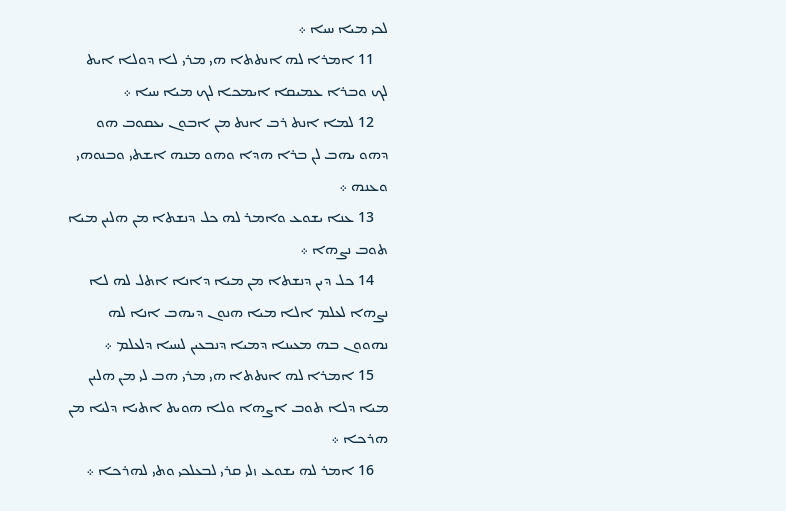ܠܟܝ ܡܝܐ ܚܝܐ ܀
    11 ܐܡܪܐ ܠܗ ܐܢܬܬܐ ܗܝ ܡܪܝ ܠܐ ܕܘܠܐ ܐܝܬ ܠܟ ܘܒܪܐ ܥܡܝܩܐ ܐܝܡܟܐ ܠܟ ܡܝܐ ܚܝܐ ܀
    12 ܠܡܐ ܐܢܬ ܪܒ ܐܢܬ ܡܢ ܐܒܘܢ ܝܥܩܘܒ ܗܘ ܕܗܘ ܝܗܒ ܠܢ ܒܪܐ ܗܕܐ ܘܗܘ ܡܢܗ ܐܫܬܝ ܘܒܢܘܗܝ ܘܥܢܗ ܀
    13 ܥܢܐ ܝܫܘܥ ܘܐܡܪ ܠܗ ܟܠ ܕܢܫܬܐ ܡܢ ܗܠܝܢ ܡܝܐ ܬܘܒ ܢܨܗܐ ܀
    14 ܟܠ ܕܝܢ ܕܢܫܬܐ ܡܢ ܡܝܐ ܕܐܢܐ ܐܬܠ ܠܗ ܠܐ ܢܨܗܐ ܠܥܠܡ ܐܠܐ ܡܝܐ ܗܢܘܢ ܕܝܗܒ ܐܢܐ ܠܗ ܢܗܘܘܢ ܒܗ ܡܥܝܢܐ ܕܡܝܐ ܕܢܒܥܝܢ ܠܚܝܐ ܕܠܥܠܡ ܀
    15 ܐܡܪܐ ܠܗ ܐܢܬܬܐ ܗܝ ܡܪܝ ܗܒ ܠܝ ܡܢ ܗܠܝܢ ܡܝܐ ܕܠܐ ܬܘܒ ܐܨܗܐ ܘܠܐ ܗܘܝܬ ܐܬܝܐ ܕܠܝܐ ܡܢ ܗܪܟܐ ܀
    16 ܐܡܪ ܠܗ ܝܫܘܥ ܙܠܝ ܩܪܝ ܠܒܥܠܟܝ ܘܬܝ ܠܗܪܟܐ ܀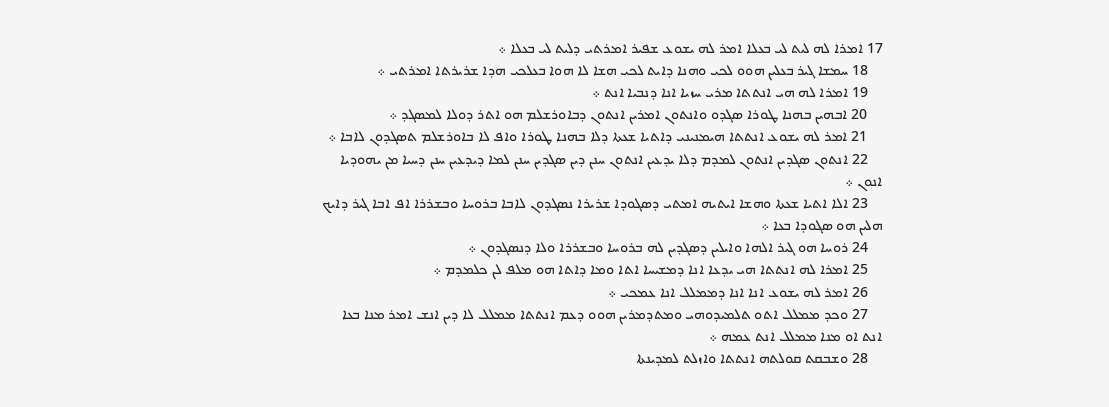17 ܐܡܪܐ ܠܗ ܠܝܬ ܠܝ ܒܥܠܐ ܐܡܪ ܠܗ ܝܫܘܥ ܫܦܝܪ ܐܡܪܬܝ ܕܠܝܬ ܠܝ ܒܥܠܐ ܀
    18 ܚܡܫܐ ܓܝܪ ܒܥܠܝܢ ܗܘܘ ܠܟܝ ܘܗܢܐ ܕܐܝܬ ܠܟܝ ܗܫܐ ܠܐ ܗܘܐ ܒܥܠܟܝ ܗܕܐ ܫܪܝܪܬܐ ܐܡܪܬܝ ܀
    19 ܐܡܪܐ ܠܗ ܗܝ ܐܢܬܬܐ ܡܪܝ ܚܙܝܐ ܐܢܐ ܕܢܒܝܐ ܐܢܬ ܀
    20 ܐܒܗܝܢ ܒܗܢܐ ܛܘܪܐ ܤܓܕܘ ܘܐܢܬܘܢ ܐܡܪܝܢ ܐܢܬܘܢ ܕܒܐܘܪܫܠܡ ܗܘ ܐܬܪ ܕܘܠܐ ܠܡܤܓܕ ܀
    21 ܐܡܪ ܠܗ ܝܫܘܥ ܐܢܬܬܐ ܗܝܡܢܝܢܝ ܕܐܬܝܐ ܫܥܬܐ ܕܠܐ ܒܗܢܐ ܛܘܪܐ ܘܐܦ ܠܐ ܒܐܘܪܫܠܡ ܬܤܓܕܘܢ ܠܐܒܐ ܀
    22 ܐܢܬܘܢ ܤܓܕܝܢ ܐܢܬܘܢ ܠܡܕܡ ܕܠܐ ܝܕܥܝܢ ܐܢܬܘܢ ܚܢܢ ܕܝܢ ܤܓܕܝܢ ܚܢܢ ܠܡܐ ܕܝܕܥܝܢ ܚܢܢ ܕܚܝܐ ܡܢ ܝܗܘܕܝܐ ܐܢܘܢ ܀
    23 ܐܠܐ ܐܬܝܐ ܫܥܬܐ ܘܗܫܐ ܐܝܬܝܗ ܐܡܬܝ ܕܤܓܘܕܐ ܫܪܝܪܐ ܢܤܓܕܘܢ ܠܐܒܐ ܒܪܘܚܐ ܘܒܫܪܪܐ ܐܦ ܐܒܐ ܓܝܪ ܕܐܝܟ ܗܠܝܢ ܗܘ ܤܓܘܕܐ ܒܥܐ ܀
    24 ܪܘܚܐ ܗܘ ܓܝܪ ܐܠܗܐ ܘܐܝܠܝܢ ܕܤܓܕܝܢ ܠܗ ܒܪܘܚܐ ܘܒܫܪܪܐ ܘܠܐ ܕܢܤܓܕܘܢ ܀
    25 ܐܡܪܐ ܠܗ ܐܢܬܬܐ ܗܝ ܝܕܥܐ ܐܢܐ ܕܡܫܝܚܐ ܐܬܐ ܘܡܐ ܕܐܬܐ ܗܘ ܡܠܦ ܠܢ ܟܠܡܕܡ ܀
    26 ܐܡܪ ܠܗ ܝܫܘܥ ܐܢܐ ܐܢܐ ܕܡܡܠܠ ܐܢܐ ܥܡܟܝ ܀
    27 ܘܟܕ ܡܡܠܠ ܐܬܘ ܬܠܡܝܕܘܗܝ ܘܡܬܕܡܪܝܢ ܗܘܘ ܕܥܡ ܐܢܬܬܐ ܡܡܠܠ ܠܐ ܕܝܢ ܐܢܫ ܐܡܪ ܡܢܐ ܒܥܐ ܐܢܬ ܐܘ ܡܢܐ ܡܡܠܠ ܐܢܬ ܥܡܗ ܀
    28 ܘܫܒܩܬ ܩܘܠܬܗ ܐܢܬܬܐ ܘܐܙܠܬ ܠܡܕܝܢܬܐ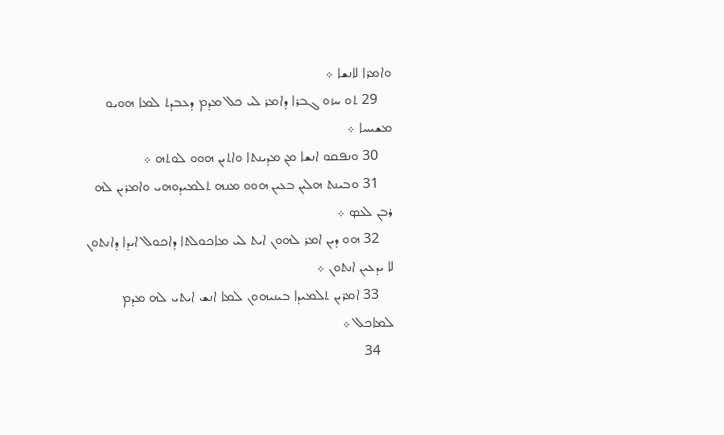ܘܐܡܪܐ ܠܐܢܫܐ ܀
    29 ܬܘ ܚܙܘ ܓܒܪܐ ܕܐܡܪ ܠܝ ܟܠ ܡܕܡ ܕܥܒܕܬ ܠܡܐ ܗܘܝܘ ܡܫܝܚܐ ܀
    30 ܘܢܦܩܘ ܐܢܫܐ ܡܢ ܡܕܝܢܬܐ ܘܐܬܝܢ ܗܘܘ ܠܘܬܗ ܀
    31 ܘܒܝܢܬ ܗܠܝܢ ܒܥܝܢ ܗܘܘ ܡܢܗ ܬܠܡܝܕܘܗܝ ܘܐܡܪܝܢ ܠܗ ܪܒܢ ܠܥܤ ܀
    32 ܗܘ ܕܝܢ ܐܡܪ ܠܗܘܢ ܐܝܬ ܠܝ ܡܐܟܘܠܬܐ ܕܐܟܘܠ ܐܝܕܐ ܕܐܢܬܘܢ ܠܐ ܝܕܥܝܢ ܐܢܬܘܢ ܀
    33 ܐܡܪܝܢ ܬܠܡܝܕܐ ܒܝܢܝܗܘܢ ܠܡܐ ܐܢܫ ܐܝܬܝ ܠܗ ܡܕܡ ܠܡܐܟܠ ܀
    34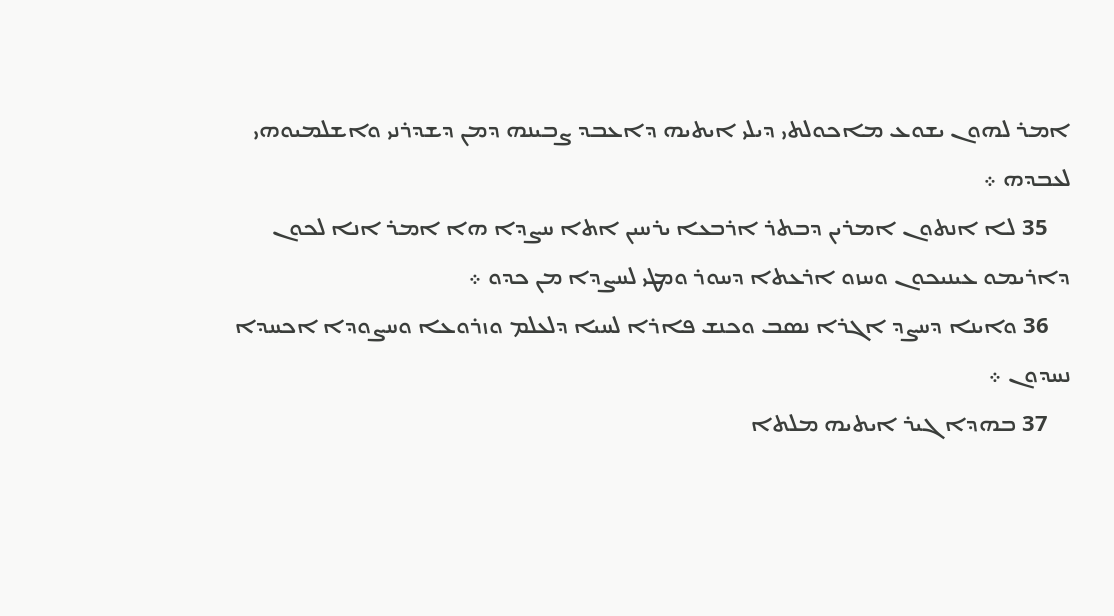ܐܡܪ ܠܗܘܢ ܝܫܘܥ ܡܐܟܘܠܬܝ ܕܝܠܝ ܐܝܬܝܗ ܕܐܥܒܕ ܨܒܝܢܗ ܕܡܢ ܕܫܕܪܢܝ ܘܐܫܠܡܝܘܗܝ ܠܥܒܕܗ ܀
    35 ܠܐ ܐܢܬܘܢ ܐܡܪܝܢ ܕܒܬܪ ܐܪܒܥܐ ܝܪܚܝܢ ܐܬܐ ܚܨܕܐ ܗܐ ܐܡܪ ܐܢܐ ܠܟܘܢ ܕܐܪܝܡܘ ܥܝܢܝܟܘܢ ܘܚܙܘ ܐܪܥܬܐ ܕܚܘܪ ܘܡܛܝ ܠܚܨܕܐ ܡܢ ܟܕܘ ܀
    36 ܘܐܝܢܐ ܕܚܨܕ ܐܓܪܐ ܢܤܒ ܘܟܢܫ ܦܐܪܐ ܠܚܝܐ ܕܠܥܠܡ ܘܙܪܘܥܐ ܘܚܨܘܕܐ ܐܟܚܕܐ ܢܚܕܘܢ ܀
    37 ܒܗܕܐ ܓܝܪ ܐܝܬܝܗ ܡܠܬܐ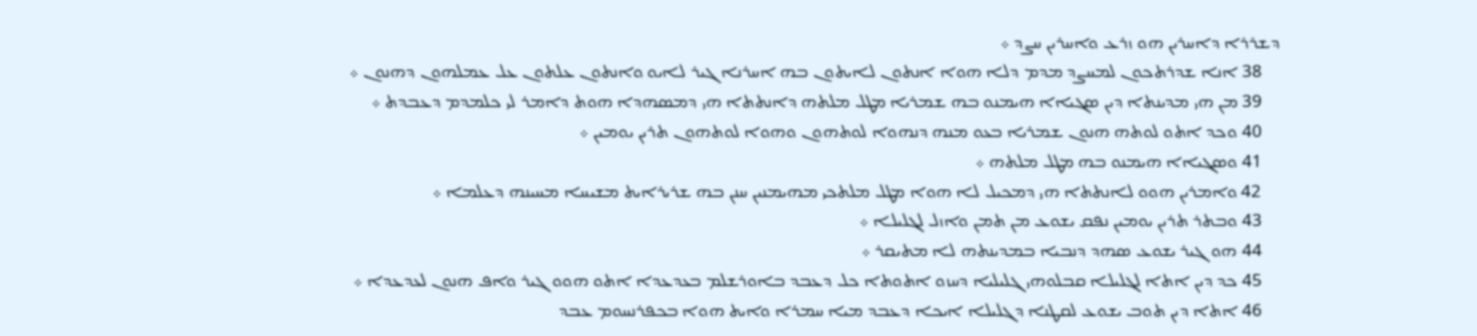ܕܫܪܪܐ ܕܐܚܪܝܢ ܗܘ ܙܪܥ ܘܐܚܪܝܢ ܚܨܕ ܀
    38 ܐܢܐ ܫܕܪܬܟܘܢ ܠܡܚܨܕ ܡܕܡ ܕܠܐ ܗܘܐ ܐܢܬܘܢ ܠܐܝܬܘܢ ܒܗ ܐܚܪܢܐ ܓܝܪ ܠܐܝܘ ܘܐܢܬܘܢ ܥܠܬܘܢ ܥܠ ܥܡܠܗܘܢ ܕܗܢܘܢ ܀
    39 ܡܢ ܗܝ ܡܕܝܢܬܐ ܕܝܢ ܤܓܝܐܐ ܗܝܡܢܘ ܒܗ ܫܡܪܝܐ ܡܛܠ ܡܠܬܗ ܕܐܢܬܬܐ ܗܝ ܕܡܤܗܕܐ ܗܘܬ ܕܐܡܪ ܠܝ ܟܠܡܕܡ ܕܥܒܕܬ ܀
    40 ܘܟܕ ܐܬܘ ܠܘܬܗ ܗܢܘܢ ܫܡܪܝܐ ܒܥܘ ܡܢܗ ܕܢܗܘܐ ܠܘܬܗܘܢ ܘܗܘܐ ܠܘܬܗܘܢ ܬܪܝܢ ܝܘܡܝܢ ܀
    41 ܘܤܓܝܐܐ ܗܝܡܢܘ ܒܗ ܡܛܠ ܡܠܬܗ ܀
    42 ܘܐܡܪܝܢ ܗܘܘ ܠܐܢܬܬܐ ܗܝ ܕܡܟܝܠ ܠܐ ܗܘܐ ܡܛܠ ܡܠܬܟܝ ܡܗܝܡܢܝܢ ܚܢܢ ܒܗ ܫܪܝܪܐܝܬ ܡܫܝܚܐ ܡܚܝܢܗ ܕܥܠܡܐ ܀
    43 ܘܒܬܪ ܬܪܝܢ ܝܘܡܝܢ ܢܦܩ ܝܫܘܥ ܡܢ ܬܡܢ ܘܐܙܠ ܠܓܠܝܠܐ ܀
    44 ܗܘ ܓܝܪ ܝܫܘܥ ܤܗܕ ܕܢܒܝܐ ܒܡܕܝܢܬܗ ܠܐ ܡܬܝܩܪ ܀
    45 ܟܕ ܕܝܢ ܐܬܐ ܠܓܠܝܠܐ ܩܒܠܘܗܝ ܓܠܝܠܝܐ ܕܚܙܘ ܐܬܘܬܐ ܟܠ ܕܥܒܕ ܒܐܘܪܫܠܡ ܒܥܕܥܕܐ ܐܬܘ ܗܘܘ ܓܝܪ ܘܐܦ ܗܢܘܢ ܠܥܕܥܕܐ ܀
    46 ܐܬܐ ܕܝܢ ܬܘܒ ܝܫܘܥ ܠܩܛܢܐ ܕܓܠܝܠܐ ܐܝܟܐ ܕܥܒܕ ܡܝܐ ܚܡܪܐ ܘܐܝܬ ܗܘܐ ܒܟܦܪܢܚܘܡ ܥܒܕ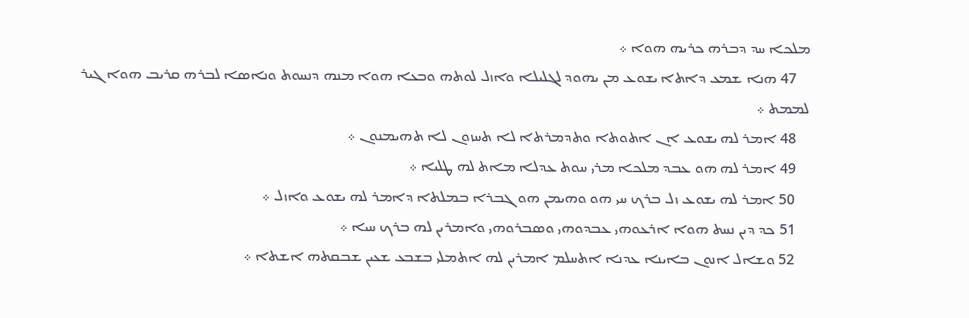ܡܠܟܐ ܚܕ ܕܒܪܗ ܟܪܝܗ ܗܘܐ ܀
    47 ܗܢܐ ܫܡܥ ܕܐܬܐ ܝܫܘܥ ܡܢ ܝܗܘܕ ܠܓܠܝܠܐ ܘܐܙܠ ܠܘܬܗ ܘܒܥܐ ܗܘܐ ܡܢܗ ܕܢܚܘܬ ܘܢܐܤܐ ܠܒܪܗ ܩܪܝܒ ܗܘܐ ܓܝܪ ܠܡܡܬ ܀
    48 ܐܡܪ ܠܗ ܝܫܘܥ ܐܢ ܐܬܘܬܐ ܘܬܕܡܪܬܐ ܠܐ ܬܚܙܘܢ ܠܐ ܬܗܝܡܢܘܢ ܀
    49 ܐܡܪ ܠܗ ܗܘ ܥܒܕ ܡܠܟܐ ܡܪܝ ܚܘܬ ܥܕܠܐ ܡܐܬ ܠܗ ܛܠܝܐ ܀
    50 ܐܡܪ ܠܗ ܝܫܘܥ ܙܠ ܒܪܟ ܚܝ ܗܘ ܘܗܝܡܢ ܗܘ ܓܒܪܐ ܒܡܠܬܐ ܕܐܡܪ ܠܗ ܝܫܘܥ ܘܐܙܠ ܀
    51 ܟܕ ܕܝܢ ܢܚܬ ܗܘܐ ܐܪܥܘܗܝ ܥܒܕܘܗܝ ܘܤܒܪܘܗܝ ܘܐܡܪܝܢ ܠܗ ܒܪܟ ܚܝܐ ܀
    52 ܘܫܐܠ ܐܢܘܢ ܒܐܝܢܐ ܥܕܢܐ ܐܬܚܠܡ ܐܡܪܝܢ ܠܗ ܐܬܡܠܝ ܒܫܒܥ ܫܥܝܢ ܫܒܩܬܗ ܐܫܬܐ ܀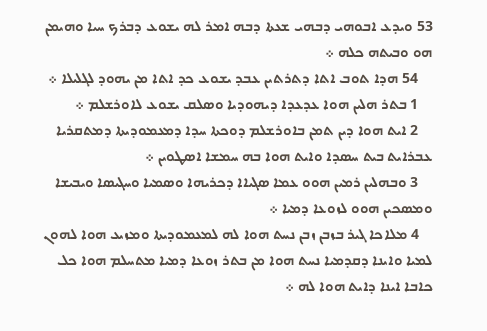53 ܘܝܕܥ ܐܒܘܗܝ ܕܒܗܝ ܫܥܬܐ ܕܒܗ ܐܡܪ ܠܗ ܝܫܘܥ ܕܒܪܟ ܚܝܐ ܘܗܝܡܢ ܗܘ ܘܒܝܬܗ ܟܠܗ ܀
    54 ܗܕܐ ܬܘܒ ܐܬܐ ܕܬܪܬܝܢ ܥܒܕ ܝܫܘܥ ܟܕ ܐܬܐ ܡܢ ܝܗܘܕ ܠܓܠܝܠܐ ܀
    1 ܒܬܪ ܗܠܝܢ ܗܘܐ ܥܕܥܕܐ ܕܝܗܘܕܝܐ ܘܤܠܩ ܝܫܘܥ ܠܐܘܪܫܠܡ ܀
    2 ܐܝܬ ܗܘܐ ܕܝܢ ܬܡܢ ܒܐܘܪܫܠܡ ܕܘܟܬܐ ܚܕܐ ܕܡܥܡܘܕܝܬܐ ܕܡܬܩܪܝܐ ܥܒܪܐܝܬ ܒܝܬ ܚܤܕܐ ܘܐܝܬ ܗܘܐ ܒܗ ܚܡܫܐ ܐܤܛܘܝܢ ܀
    3 ܘܒܗܠܝܢ ܪܡܝܢ ܗܘܘ ܥܡܐ ܤܓܝܐܐ ܕܟܪܝܗܐ ܘܤܡܝܐ ܘܚܓܝܤܐ ܘܝܒܝܫܐ ܘܡܤܟܝܢ ܗܘܘ ܠܙܘܥܐ ܕܡܝܐ ܀
    4 ܡܠܐܟܐ ܓܝܪ ܒܙܒܢ ܙܒܢ ܢܚܬ ܗܘܐ ܠܗ ܠܡܥܡܘܕܝܬܐ ܘܡܙܝܥ ܗܘܐ ܠܗܘܢ ܠܡܝܐ ܘܐܝܢܐ ܕܩܕܡܝܐ ܢܚܬ ܗܘܐ ܡܢ ܒܬܪ ܙܘܥܐ ܕܡܝܐ ܡܬܚܠܡ ܗܘܐ ܟܠ ܟܐܒܐ ܐܝܢܐ ܕܐܝܬ ܗܘܐ ܠܗ ܀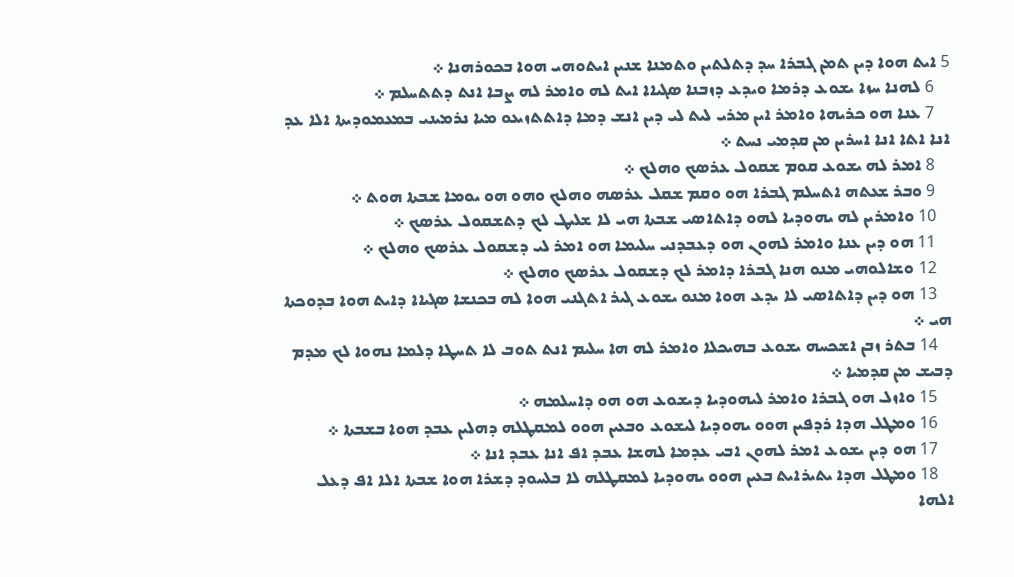5 ܐܝܬ ܗܘܐ ܕܝܢ ܬܡܢ ܓܒܪܐ ܚܕ ܕܬܠܬܝܢ ܘܬܡܢܐ ܫܢܝܢ ܐܝܬܘܗܝ ܗܘܐ ܒܟܘܪܗܢܐ ܀
    6 ܠܗܢܐ ܚܙܐ ܝܫܘܥ ܕܪܡܐ ܘܝܕܥ ܕܙܒܢܐ ܤܓܝܐܐ ܐܝܬ ܠܗ ܘܐܡܪ ܠܗ ܨܒܐ ܐܢܬ ܕܬܬܚܠܡ ܀
    7 ܥܢܐ ܗܘ ܟܪܝܗܐ ܘܐܡܪ ܐܝܢ ܡܪܝ ܠܝܬ ܠܝ ܕܝܢ ܐܢܫ ܕܡܐ ܕܐܬܬܙܝܥܘ ܡܝܐ ܢܪܡܝܢܝ ܒܡܥܡܘܕܝܬܐ ܐܠܐ ܥܕ ܐܢܐ ܐܬܐ ܐܢܐ ܐܚܪܝܢ ܡܢ ܩܕܡܝ ܢܚܬ ܀
    8 ܐܡܪ ܠܗ ܝܫܘܥ ܩܘܡ ܫܩܘܠ ܥܪܤܟ ܘܗܠܟ ܀
    9 ܘܒܪ ܫܥܬܗ ܐܬܚܠܡ ܓܒܪܐ ܗܘ ܘܩܡ ܫܩܠ ܥܪܤܗ ܘܗܠܟ ܘܗܘ ܗܘ ܝܘܡܐ ܫܒܬܐ ܗܘܬ ܀
    10 ܘܐܡܪܝܢ ܠܗ ܝܗܘܕܝܐ ܠܗܘ ܕܐܬܐܤܝ ܫܒܬܐ ܗܝ ܠܐ ܫܠܝܛ ܠܟ ܕܬܫܩܘܠ ܥܪܤܟ ܀
    11 ܗܘ ܕܝܢ ܥܢܐ ܘܐܡܪ ܠܗܘܢ ܗܘ ܕܥܒܕܢܝ ܚܠܝܡܐ ܗܘ ܐܡܪ ܠܝ ܕܫܩܘܠ ܥܪܤܟ ܘܗܠܟ ܀
    12 ܘܫܐܠܘܗܝ ܡܢܘ ܗܢܐ ܓܒܪܐ ܕܐܡܪ ܠܟ ܕܫܩܘܠ ܥܪܤܟ ܘܗܠܟ ܀
    13 ܗܘ ܕܝܢ ܕܐܬܐܤܝ ܠܐ ܝܕܥ ܗܘܐ ܡܢܘ ܝܫܘܥ ܓܝܪ ܐܬܓܢܝ ܗܘܐ ܠܗ ܒܟܢܫܐ ܤܓܝܐܐ ܕܐܝܬ ܗܘܐ ܒܕܘܟܬܐ ܗܝ ܀
    14 ܒܬܪ ܙܒܢ ܐܫܟܚܗ ܝܫܘܥ ܒܗܝܟܠܐ ܘܐܡܪ ܠܗ ܗܐ ܚܠܝܡ ܐܢܬ ܬܘܒ ܠܐ ܬܚܛܐ ܕܠܡܐ ܢܗܘܐ ܠܟ ܡܕܡ ܕܒܝܫ ܡܢ ܩܕܡܝܐ ܀
    15 ܘܐܙܠ ܗܘ ܓܒܪܐ ܘܐܡܪ ܠܝܗܘܕܝܐ ܕܝܫܘܥ ܗܘ ܗܘ ܕܐܚܠܡܗ ܀
    16 ܘܡܛܠ ܗܕܐ ܪܕܦܝܢ ܗܘܘ ܝܗܘܕܝܐ ܠܝܫܘܥ ܘܒܥܝܢ ܗܘܘ ܠܡܩܛܠܗ ܕܗܠܝܢ ܥܒܕ ܗܘܐ ܒܫܒܬܐ ܀
    17 ܗܘ ܕܝܢ ܝܫܘܥ ܐܡܪ ܠܗܘܢ ܐܒܝ ܥܕܡܐ ܠܗܫܐ ܥܒܕ ܐܦ ܐܢܐ ܥܒܕ ܐܢܐ ܀
    18 ܘܡܛܠ ܗܕܐ ܝܬܝܪܐܝܬ ܒܥܝܢ ܗܘܘ ܝܗܘܕܝܐ ܠܡܩܛܠܗ ܠܐ ܒܠܚܘܕ ܕܫܪܐ ܗܘܐ ܫܒܬܐ ܐܠܐ ܐܦ ܕܥܠ ܐܠܗܐ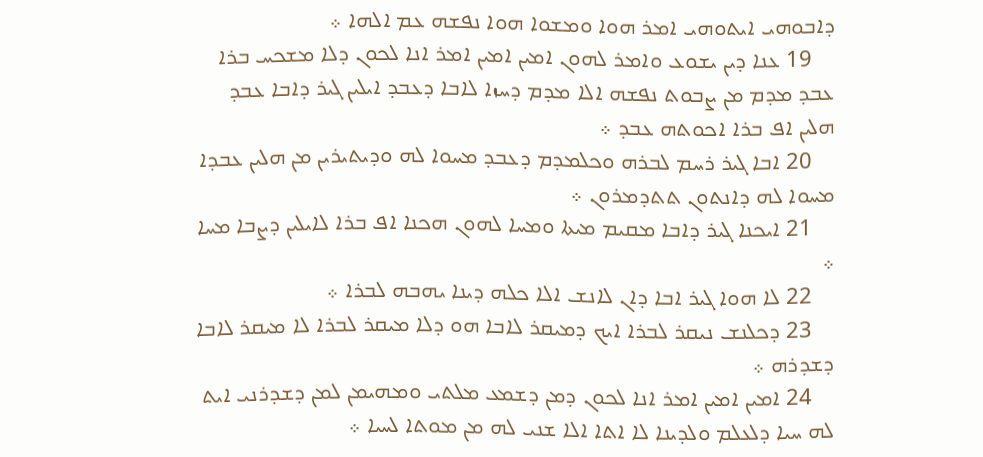ܕܐܒܘܗܝ ܐܝܬܘܗܝ ܐܡܪ ܗܘܐ ܘܡܫܘܐ ܗܘܐ ܢܦܫܗ ܥܡ ܐܠܗܐ ܀
    19 ܥܢܐ ܕܝܢ ܝܫܘܥ ܘܐܡܪ ܠܗܘܢ ܐܡܝܢ ܐܡܝܢ ܐܡܪ ܐܢܐ ܠܟܘܢ ܕܠܐ ܡܫܟܚ ܒܪܐ ܥܒܕ ܡܕܡ ܡܢ ܨܒܘܬ ܢܦܫܗ ܐܠܐ ܡܕܡ ܕܚܙܐ ܠܐܒܐ ܕܥܒܕ ܐܝܠܝܢ ܓܝܪ ܕܐܒܐ ܥܒܕ ܗܠܝܢ ܐܦ ܒܪܐ ܐܟܘܬܗ ܥܒܕ ܀
    20 ܐܒܐ ܓܝܪ ܪܚܡ ܠܒܪܗ ܘܟܠܡܕܡ ܕܥܒܕ ܡܚܘܐ ܠܗ ܘܕܝܬܝܪܝܢ ܡܢ ܗܠܝܢ ܥܒܕܐ ܡܚܘܐ ܠܗ ܕܐܢܬܘܢ ܬܬܕܡܪܘܢ ܀
    21 ܐܝܟܢܐ ܓܝܪ ܕܐܒܐ ܡܩܝܡ ܡܝܬܐ ܘܡܚܐ ܠܗܘܢ ܗܟܢܐ ܐܦ ܒܪܐ ܠܐܝܠܝܢ ܕܨܒܐ ܡܚܐ ܀
    22 ܠܐ ܗܘܐ ܓܝܪ ܐܒܐ ܕܐܢ ܠܐܢܫ ܐܠܐ ܟܠܗ ܕܝܢܐ ܝܗܒܗ ܠܒܪܐ ܀
    23 ܕܟܠܢܫ ܢܝܩܪ ܠܒܪܐ ܐܝܟ ܕܡܝܩܪ ܠܐܒܐ ܗܘ ܕܠܐ ܡܝܩܪ ܠܒܪܐ ܠܐ ܡܝܩܪ ܠܐܒܐ ܕܫܕܪܗ ܀
    24 ܐܡܝܢ ܐܡܝܢ ܐܡܪ ܐܢܐ ܠܟܘܢ ܕܡܢ ܕܫܡܥ ܡܠܬܝ ܘܡܗܝܡܢ ܠܡܢ ܕܫܕܪܢܝ ܐܝܬ ܠܗ ܚܝܐ ܕܠܥܠܡ ܘܠܕܝܢܐ ܠܐ ܐܬܐ ܐܠܐ ܫܢܝ ܠܗ ܡܢ ܡܘܬܐ ܠܚܝܐ ܀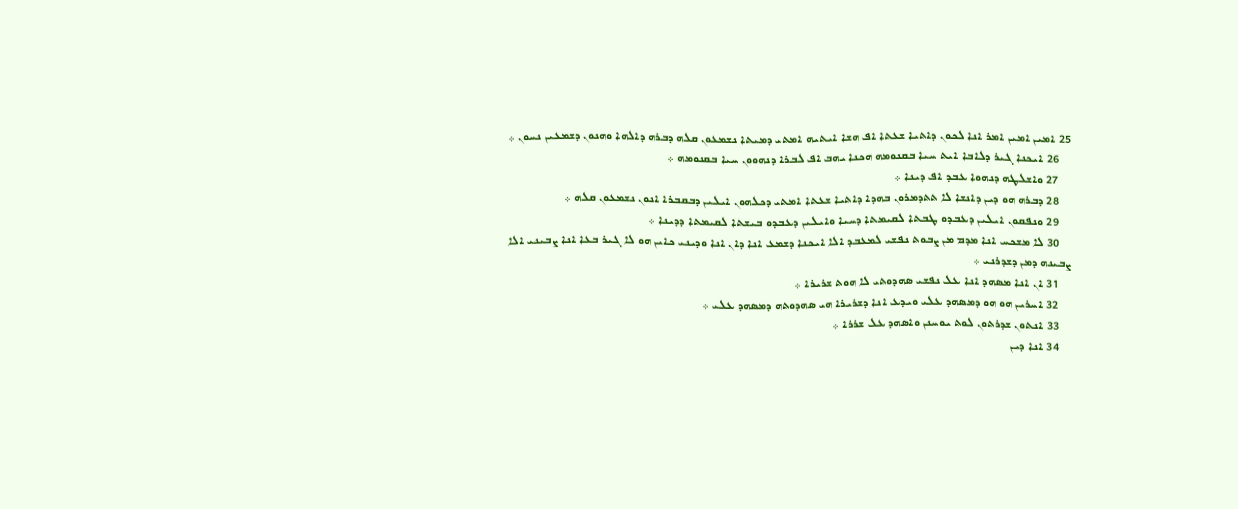25 ܐܡܝܢ ܐܡܝܢ ܐܡܪ ܐܢܐ ܠܟܘܢ ܕܐܬܝܐ ܫܥܬܐ ܐܦ ܗܫܐ ܐܝܬܝܗ ܐܡܬܝ ܕܡܝܬܐ ܢܫܡܥܘܢ ܩܠܗ ܕܒܪܗ ܕܐܠܗܐ ܘܗܢܘܢ ܕܫܡܥܝܢ ܢܚܘܢ ܀
    26 ܐܝܟܢܐ ܓܝܪ ܕܠܐܒܐ ܐܝܬ ܚܝܐ ܒܩܢܘܡܗ ܗܟܢܐ ܝܗܒ ܐܦ ܠܒܪܐ ܕܢܗܘܘܢ ܚܝܐ ܒܩܢܘܡܗ ܀
    27 ܘܐܫܠܛܗ ܕܢܗܘܐ ܥܒܕ ܐܦ ܕܝܢܐ ܀
    28 ܕܒܪܗ ܗܘ ܕܝܢ ܕܐܢܫܐ ܠܐ ܬܬܕܡܪܘܢ ܒܗܕܐ ܕܐܬܝܐ ܫܥܬܐ ܐܡܬܝ ܕܟܠܗܘܢ ܐܝܠܝܢ ܕܒܩܒܪܐ ܐܢܘܢ ܢܫܡܥܘܢ ܩܠܗ ܀
    29 ܘܢܦܩܘܢ ܐܝܠܝܢ ܕܥܒܕܘ ܛܒܬܐ ܠܩܝܡܬܐ ܕܚܝܐ ܘܐܝܠܝܢ ܕܥܒܕܘ ܒܝܫܬܐ ܠܩܝܡܬܐ ܕܕܝܢܐ ܀
    30 ܠܐ ܡܫܟܚ ܐܢܐ ܡܕܡ ܡܢ ܨܒܘܬ ܢܦܫܝ ܠܡܥܒܕ ܐܠܐ ܐܝܟܢܐ ܕܫܡܥ ܐܢܐ ܕܐܢ ܐܢܐ ܘܕܝܢܝ ܟܐܝܢ ܗܘ ܠܐ ܓܝܪ ܒܥܐ ܐܢܐ ܨܒܝܢܝ ܐܠܐ ܨܒܝܢܗ ܕܡܢ ܕܫܕܪܢܝ ܀
    31 ܐܢ ܐܢܐ ܡܤܗܕ ܐܢܐ ܥܠ ܢܦܫܝ ܤܗܕܘܬܝ ܠܐ ܗܘܬ ܫܪܝܪܐ ܀
    32 ܐܚܪܝܢ ܗܘ ܗܘ ܕܡܤܗܕ ܥܠܝ ܘܝܕܥ ܐܢܐ ܕܫܪܝܪܐ ܗܝ ܤܗܕܘܬܗ ܕܡܤܗܕ ܥܠܝ ܀
    33 ܐܢܬܘܢ ܫܕܪܬܘܢ ܠܘܬ ܝܘܚܢܢ ܘܐܤܗܕ ܥܠ ܫܪܪܐ ܀
    34 ܐܢܐ ܕܝܢ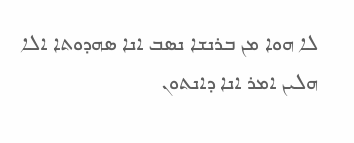ܠܐ ܗܘܐ ܡܢ ܒܪܢܫܐ ܢܤܒ ܐܢܐ ܤܗܕܘܬܐ ܐܠܐ ܗܠܝܢ ܐܡܪ ܐܢܐ ܕܐܢܬܘܢ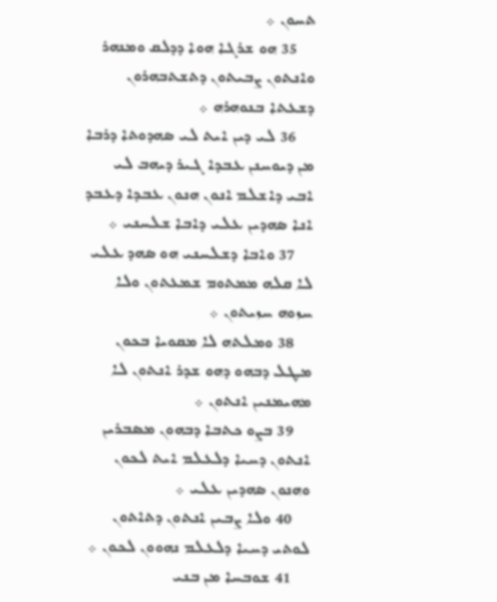ܬܚܘܢ ܀
    35 ܗܘ ܫܪܓܐ ܗܘܐ ܕܕܠܩ ܘܡܢܗܪ ܘܐܢܬܘܢ ܨܒܝܬܘܢ ܕܬܫܬܒܗܪܘܢ ܕܫܥܬܐ ܒܢܘܗܪܗ ܀
    36 ܠܝ ܕܝܢ ܐܝܬ ܠܝ ܤܗܕܘܬܐ ܕܪܒܐ ܡܢ ܕܝܘܚܢܢ ܥܒܕܐ ܓܝܪ ܕܝܗܒ ܠܝ ܐܒܝ ܕܐܫܠܡ ܐܢܘܢ ܗܢܘܢ ܥܒܕܐ ܕܥܒܕ ܐܢܐ ܤܗܕܝܢ ܥܠܝ ܕܐܒܐ ܫܠܚܢܝ ܀
    37 ܘܐܒܐ ܕܫܠܚܢܝ ܗܘ ܤܗܕ ܥܠܝ ܠܐ ܩܠܗ ܡܡܬܘܡ ܫܡܥܬܘܢ ܘܠܐ ܚܙܘܗ ܚܙܝܬܘܢ ܀
    38 ܘܡܠܬܗ ܠܐ ܡܩܘܝܐ ܒܟܘܢ ܡܛܠ ܕܒܗܘ ܕܗܘ ܫܕܪ ܐܢܬܘܢ ܠܐ ܡܗܝܡܢܝܢ ܐܢܬܘܢ ܀
    39 ܒܨܘ ܟܬܒܐ ܕܒܗܘܢ ܡܤܒܪܝܢ ܐܢܬܘܢ ܕܚܝܐ ܕܠܥܠܡ ܐܝܬ ܠܟܘܢ ܘܗܢܘܢ ܤܗܕܝܢ ܥܠܝ ܀
    40 ܘܠܐ ܨܒܝܢ ܐܢܬܘܢ ܕܬܐܬܘܢ ܠܘܬܝ ܕܚܝܐ ܕܠܥܠܡ ܢܗܘܘܢ ܠܟܘܢ ܀
    41 ܫܘܒܚܐ ܡܢ ܒܢܝ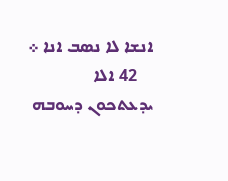ܐܢܫܐ ܠܐ ܢܤܒ ܐܢܐ ܀
    42 ܐܠܐ ܝܕܥܬܟܘܢ ܕܚܘܒܗ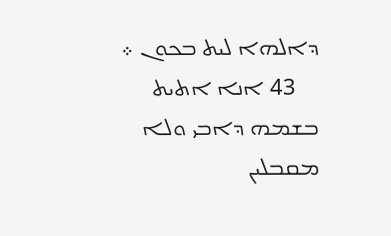ܕܐܠܗܐ ܠܝܬ ܒܟܘܢ ܀
    43 ܐܢܐ ܐܬܝܬ ܒܫܡܗ ܕܐܒܝ ܘܠܐ ܡܩܒܠܝܢ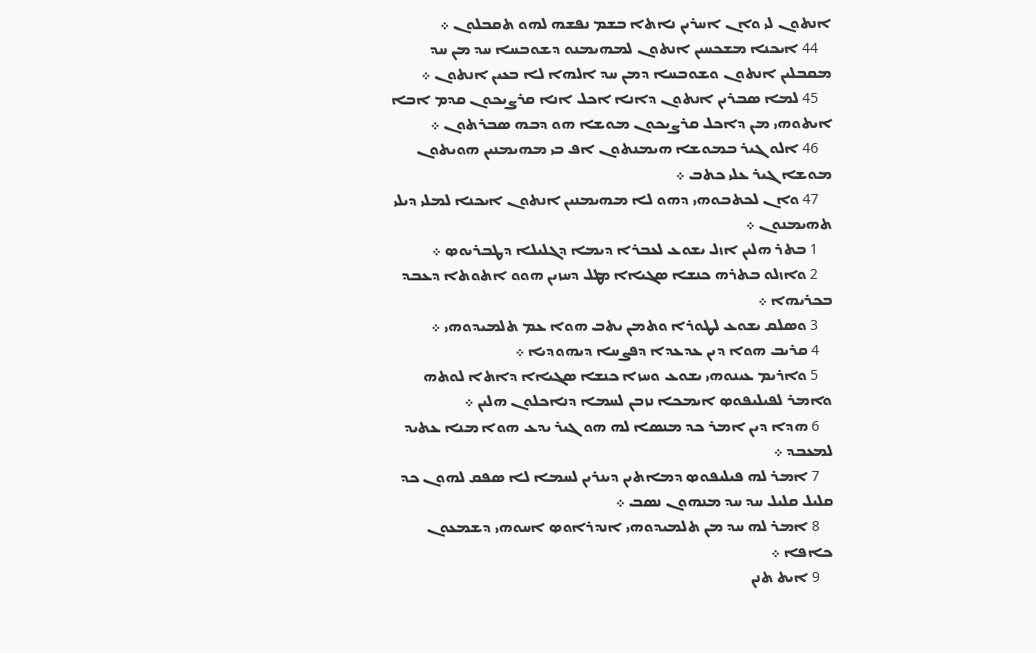ܐܢܬܘܢ ܠܝ ܘܐܢ ܐܚܪܝܢ ܢܐܬܐ ܒܫܡ ܢܦܫܗ ܠܗܘ ܬܩܒܠܘܢ ܀
    44 ܐܝܟܢܐ ܡܫܟܚܝܢ ܐܢܬܘܢ ܠܡܗܝܡܢܘ ܕܫܘܒܚܐ ܚܕ ܡܢ ܚܕ ܡܩܒܠܝܢ ܐܢܬܘܢ ܘܫܘܒܚܐ ܕܡܢ ܚܕ ܐܠܗܐ ܠܐ ܒܥܝܢ ܐܢܬܘܢ ܀
    45 ܠܡܐ ܤܒܪܝܢ ܐܢܬܘܢ ܕܐܢܐ ܐܟܠ ܐܢܐ ܩܪܨܝܟܘܢ ܩܕܡ ܐܒܐ ܐܝܬܘܗܝ ܡܢ ܕܐܟܠ ܩܪܨܝܟܘܢ ܡܘܫܐ ܗܘ ܕܒܗ ܤܒܪܬܘܢ ܀
    46 ܐܠܘ ܓܝܪ ܒܡܘܫܐ ܗܝܡܢܬܘܢ ܐܦ ܒܝ ܡܗܝܡܢܝܢ ܗܘܝܬܘܢ ܡܘܫܐ ܓܝܪ ܥܠܝ ܟܬܒ ܀
    47 ܘܐܢ ܠܟܬܒܘܗܝ ܕܗܘ ܠܐ ܡܗܝܡܢܝܢ ܐܢܬܘܢ ܐܝܟܢܐ ܠܡܠܝ ܕܝܠܝ ܬܗܝܡܢܘܢ ܀
    1 ܒܬܪ ܗܠܝܢ ܐܙܠ ܝܫܘܥ ܠܥܒܪܐ ܕܝܡܐ ܕܓܠܝܠܐ ܕܛܒܪܝܘܤ ܀
    2 ܘܐܙܠܘ ܒܬܪܗ ܟܢܫܐ ܤܓܝܐܐ ܡܛܠ ܕܚܙܝܢ ܗܘܘ ܐܬܘܬܐ ܕܥܒܕ ܒܟܪܝܗܐ ܀
    3 ܘܤܠܩ ܝܫܘܥ ܠܛܘܪܐ ܘܬܡܢ ܝܬܒ ܗܘܐ ܥܡ ܬܠܡܝܕܘܗܝ ܀
    4 ܩܪܝܒ ܗܘܐ ܕܝܢ ܥܕܥܕܐ ܕܦܨܚܐ ܕܝܗܘܕܝܐ ܀
    5 ܘܐܪܝܡ ܥܝܢܘܗܝ ܝܫܘܥ ܘܚܙܐ ܟܢܫܐ ܤܓܝܐܐ ܕܐܬܐ ܠܘܬܗ ܘܐܡܪ ܠܦܝܠܝܦܘܤ ܐܝܡܟܐ ܢܙܒܢ ܠܚܡܐ ܕܢܐܟܠܘܢ ܗܠܝܢ ܀
    6 ܗܕܐ ܕܝܢ ܐܡܪ ܟܕ ܡܢܤܐ ܠܗ ܗܘ ܓܝܪ ܝܕܥ ܗܘܐ ܡܢܐ ܥܬܝܕ ܠܡܥܒܕ ܀
    7 ܐܡܪ ܠܗ ܦܝܠܝܦܘܤ ܕܡܐܬܝܢ ܕܝܢܪܝܢ ܠܚܡܐ ܠܐ ܤܦܩ ܠܗܘܢ ܟܕ ܩܠܝܠ ܩܠܝܠ ܚܕ ܚܕ ܡܢܗܘܢ ܢܤܒ ܀
    8 ܐܡܪ ܠܗ ܚܕ ܡܢ ܬܠܡܝܕܘܗܝ ܐܢܕܪܐܘܤ ܐܚܘܗܝ ܕܫܡܥܘܢ ܟܐܦܐ ܀
    9 ܐܝܬ ܬܢܢ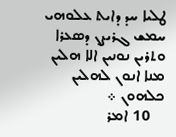ܛܠܝܐ ܚܕ ܕܐܝܬ ܥܠܘܗܝ ܚܡܫ ܓܪܝܨܢ ܕܤܥܪܐ ܘܬܪܝܢ ܢܘܢܝܢ ܐܠܐ ܗܠܝܢ ܡܢܐ ܐܢܘܢ ܠܗܠܝܢ ܟܠܗܘܢ ܀
    10 ܐܡܪ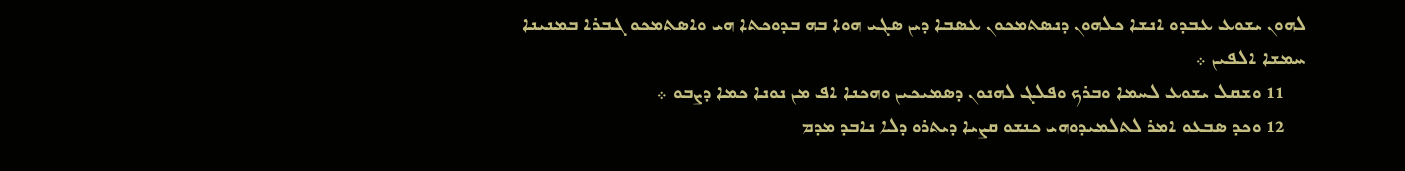ܠܗܘܢ ܝܫܘܥ ܥܒܕܘ ܐܢܫܐ ܟܠܗܘܢ ܕܢܤܬܡܟܘܢ ܥܤܒܐ ܕܝܢ ܤܓܝ ܗܘܐ ܒܗ ܒܕܘܟܬܐ ܗܝ ܘܐܤܬܡܟܘ ܓܒܪܐ ܒܡܢܝܢܐ ܚܡܫܐ ܐܠܦܝܢ ܀
    11 ܘܫܩܠ ܝܫܘܥ ܠܚܡܐ ܘܒܪܟ ܘܦܠܓ ܠܗܢܘܢ ܕܤܡܝܟܝܢ ܘܗܟܢܐ ܐܦ ܡܢ ܢܘܢܐ ܟܡܐ ܕܨܒܘ ܀
    12 ܘܟܕ ܤܒܥܘ ܐܡܪ ܠܬܠܡܝܕܘܗܝ ܟܢܫܘ ܩܨܝܐ ܕܝܬܪܘ ܕܠܐ ܢܐܒܕ ܡܕܡ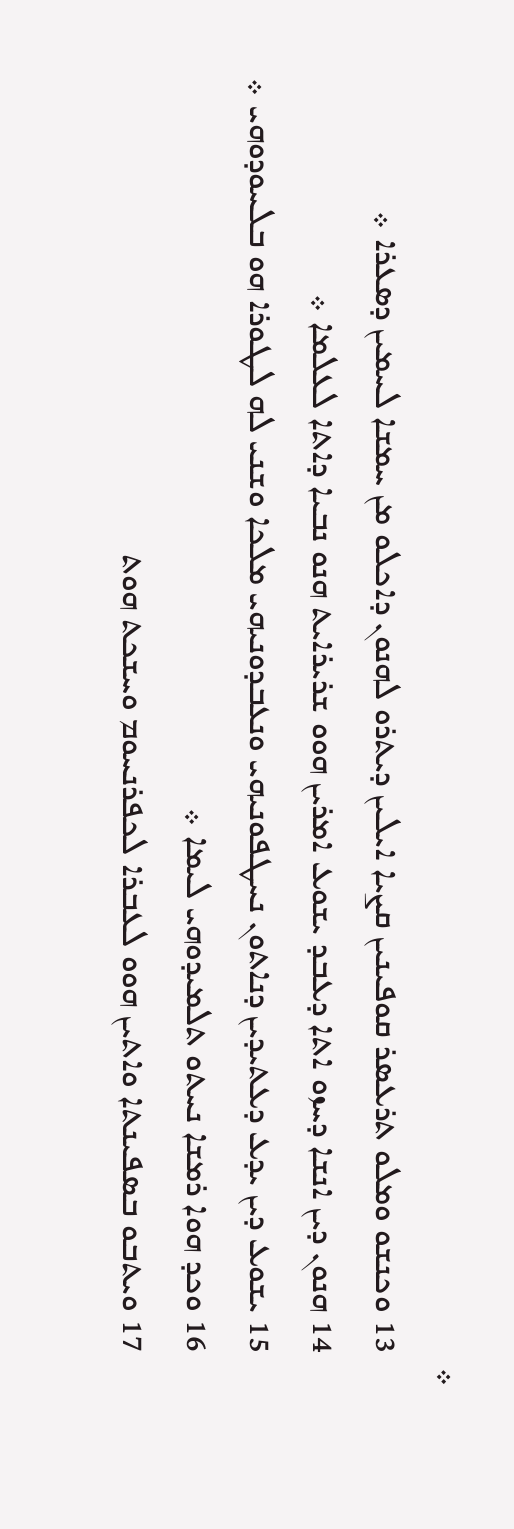܀
    13 ܘܟܢܫܘ ܘܡܠܘ ܬܪܥܤܪ ܩܘܦܝܢܝܢ ܩܨܝܐ ܐܝܠܝܢ ܕܝܬܪܘ ܠܗܢܘܢ ܕܐܟܠܘ ܡܢ ܚܡܫܐ ܠܚܡܝܢ ܕܤܥܪܐ ܀
    14 ܗܢܘܢ ܕܝܢ ܐܢܫܐ ܕܚܙܘ ܐܬܐ ܕܥܒܕ ܝܫܘܥ ܐܡܪܝܢ ܗܘܘ ܫܪܝܪܐܝܬ ܗܢܘ ܢܒܝܐ ܕܐܬܐ ܠܥܠܡܐ ܀
    15 ܝܫܘܥ ܕܝܢ ܝܕܥ ܕܥܬܝܕܝܢ ܕܢܐܬܘܢ ܢܚܛܦܘܢܝܗܝ ܘܢܥܒܕܘܢܝܗܝ ܡܠܟܐ ܘܫܢܝ ܠܗ ܠܛܘܪܐ ܗܘ ܒܠܚܘܕܘܗܝ ܀
    16 ܘܟܕ ܗܘܐ ܪܡܫܐ ܢܚܬܘ ܬܠܡܝܕܘܗܝ ܠܝܡܐ ܀
    17 ܘܝܬܒܘ ܒܤܦܝܢܬܐ ܘܐܬܝܢ ܗܘܘ ܠܥܒܪܐ ܠܟܦܪܢܚܘܡ ܘܚܫܟܬ ܗܘܬ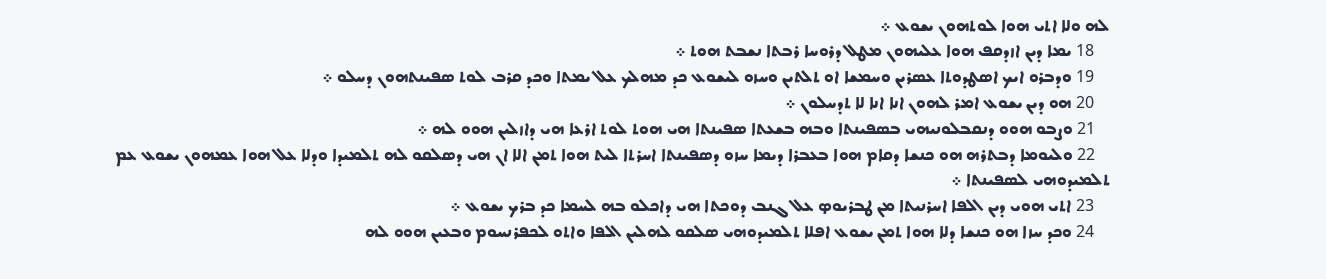ܠܗ ܘܠܐ ܐܬܝ ܗܘܐ ܠܘܬܗܘܢ ܝܫܘܥ ܀
    18 ܝܡܐ ܕܝܢ ܐܙܕܩܦ ܗܘܐ ܥܠܝܗܘܢ ܡܛܠ ܕܪܘܚܐ ܪܒܬܐ ܢܫܒܬ ܗܘܬ ܀
    19 ܘܕܒܪܘ ܐܝܟ ܐܤܛܕܘܬܐ ܥܤܪܝܢ ܘܚܡܫܐ ܐܘ ܬܠܬܝܢ ܘܚܙܘ ܠܝܫܘܥ ܟܕ ܡܗܠܟ ܥܠ ܝܡܬܐ ܘܟܕ ܩܪܒ ܠܘܬ ܤܦܝܢܬܗܘܢ ܕܚܠܘ ܀
    20 ܗܘ ܕܝܢ ܝܫܘܥ ܐܡܪ ܠܗܘܢ ܐܢܐ ܐܢܐ ܠܐ ܬܕܚܠܘܢ ܀
    21 ܘܨܒܘ ܗܘܘ ܕܢܩܒܠܘܢܝܗܝ ܒܤܦܝܢܬܐ ܘܒܗ ܒܫܥܬܐ ܤܦܝܢܬܐ ܗܝ ܗܘܬ ܠܘܬ ܐܪܥܐ ܗܝ ܕܐܙܠܝܢ ܗܘܘ ܠܗ ܀
    22 ܘܠܝܘܡܐ ܕܒܬܪܗ ܗܘ ܟܢܫܐ ܕܩܐܡ ܗܘܐ ܒܥܒܪܐ ܕܝܡܐ ܚܙܘ ܕܤܦܝܢܬܐ ܐܚܪܬܐ ܠܝܬ ܗܘܐ ܬܡܢ ܐܠܐ ܐܢ ܗܝ ܕܤܠܩܘ ܠܗ ܬܠܡܝܕܐ ܘܕܠܐ ܥܠ ܗܘܐ ܥܡܗܘܢ ܝܫܘܥ ܥܡ ܬܠܡܝܕܘܗܝ ܠܤܦܝܢܬܐ ܀
    23 ܐܬܝ ܗܘܝ ܕܝܢ ܐܠܦܐ ܐܚܪܢܝܬܐ ܡܢ ܛܒܪܝܘܤ ܥܠ ܓܢܒ ܕܘܟܬܐ ܗܝ ܕܐܟܠܘ ܒܗ ܠܚܡܐ ܟܕ ܒܪܟ ܝܫܘܥ ܀
    24 ܘܟܕ ܚܙܐ ܗܘ ܟܢܫܐ ܕܠܐ ܗܘܐ ܬܡܢ ܝܫܘܥ ܐܦܠܐ ܬܠܡܝܕܘܗܝ ܤܠܩܘ ܠܗܠܝܢ ܐܠܦܐ ܘܐܬܘ ܠܟܦܪܢܚܘܡ ܘܒܥܝܢ ܗܘܘ ܠܗ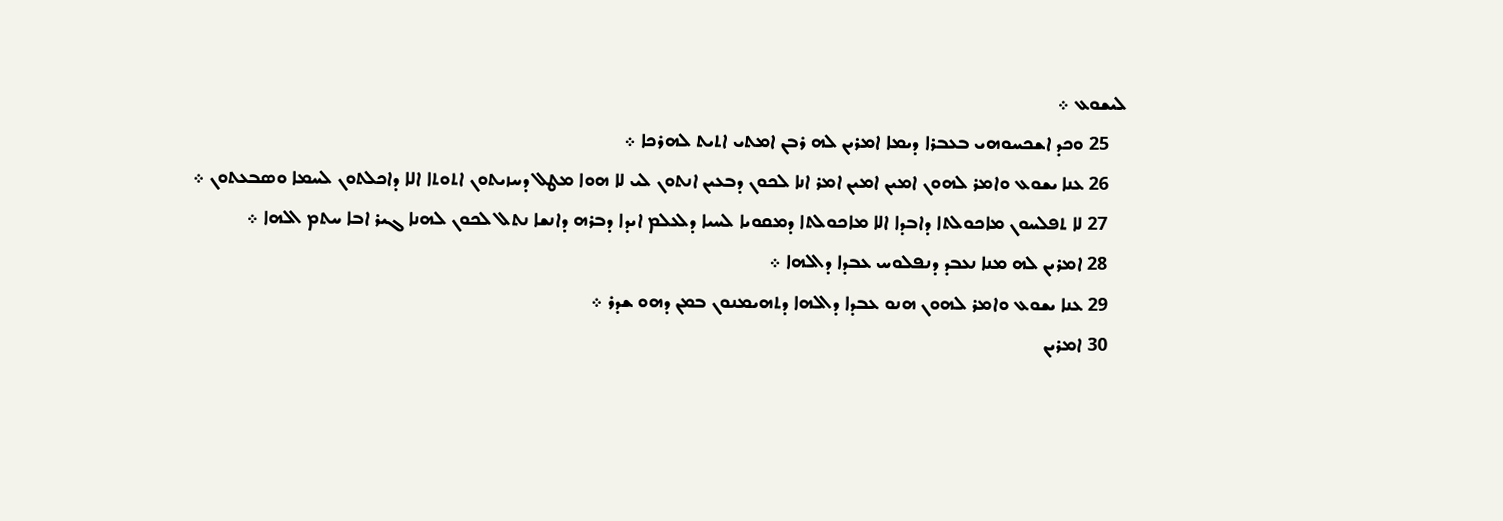ܠܝܫܘܥ ܀
    25 ܘܟܕ ܐܫܟܚܘܗܝ ܒܥܒܪܐ ܕܝܡܐ ܐܡܪܝܢ ܠܗ ܪܒܢ ܐܡܬܝ ܐܬܝܬ ܠܗܪܟܐ ܀
    26 ܥܢܐ ܝܫܘܥ ܘܐܡܪ ܠܗܘܢ ܐܡܝܢ ܐܡܝܢ ܐܡܪ ܐܢܐ ܠܟܘܢ ܕܒܥܝܢ ܐܢܬܘܢ ܠܝ ܠܐ ܗܘܐ ܡܛܠ ܕܚܙܝܬܘܢ ܐܬܘܬܐ ܐܠܐ ܕܐܟܠܬܘܢ ܠܚܡܐ ܘܤܒܥܬܘܢ ܀
    27 ܠܐ ܬܦܠܚܘܢ ܡܐܟܘܠܬܐ ܕܐܒܕܐ ܐܠܐ ܡܐܟܘܠܬܐ ܕܡܩܘܝܐ ܠܚܝܐ ܕܠܥܠܡ ܐܝܕܐ ܕܒܪܗ ܕܐܢܫܐ ܢܬܠ ܠܟܘܢ ܠܗܢܐ ܓܝܪ ܐܒܐ ܚܬܡ ܐܠܗܐ ܀
    28 ܐܡܪܝܢ ܠܗ ܡܢܐ ܢܥܒܕ ܕܢܦܠܘܚ ܥܒܕܐ ܕܐܠܗܐ ܀
    29 ܥܢܐ ܝܫܘܥ ܘܐܡܪ ܠܗܘܢ ܗܢܘ ܥܒܕܐ ܕܐܠܗܐ ܕܬܗܝܡܢܘܢ ܒܡܢ ܕܗܘ ܫܕܪ ܀
    30 ܐܡܪܝܢ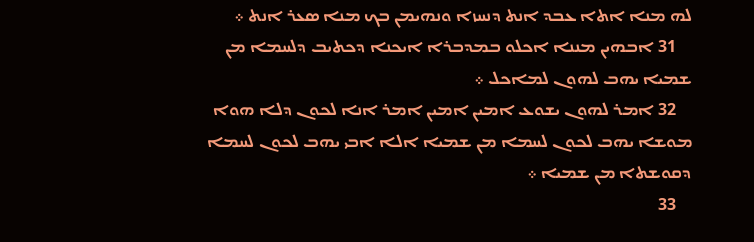ܠܗ ܡܢܐ ܐܬܐ ܥܒܕ ܐܢܬ ܕܢܚܙܐ ܘܢܗܝܡܢ ܒܟ ܡܢܐ ܤܥܪ ܐܢܬ ܀
    31 ܐܒܗܝܢ ܡܢܢܐ ܐܟܠܘ ܒܡܕܒܪܐ ܐܝܟܢܐ ܕܟܬܝܒ ܕܠܚܡܐ ܡܢ ܫܡܝܐ ܝܗܒ ܠܗܘܢ ܠܡܐܟܠ ܀
    32 ܐܡܪ ܠܗܘܢ ܝܫܘܥ ܐܡܝܢ ܐܡܝܢ ܐܡܪ ܐܢܐ ܠܟܘܢ ܕܠܐ ܗܘܐ ܡܘܫܐ ܝܗܒ ܠܟܘܢ ܠܚܡܐ ܡܢ ܫܡܝܐ ܐܠܐ ܐܒܝ ܝܗܒ ܠܟܘܢ ܠܚܡܐ ܕܩܘܫܬܐ ܡܢ ܫܡܝܐ ܀
    33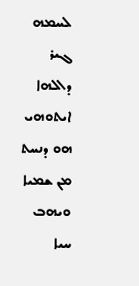ܠܚܡܗ ܓܝܪ ܕܐܠܗܐ ܐܝܬܘܗܝ ܗܘ ܕܢܚܬ ܡܢ ܫܡܝܐ ܘܝܗܒ ܚܝܐ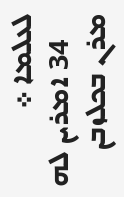ܠܥܠܡܐ ܀
    34 ܐܡܪܝܢ ܠܗ ܡܪܢ ܒܟܠܙܒܢ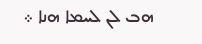ܗܒ ܠܢ ܠܚܡܐ ܗܢܐ ܀